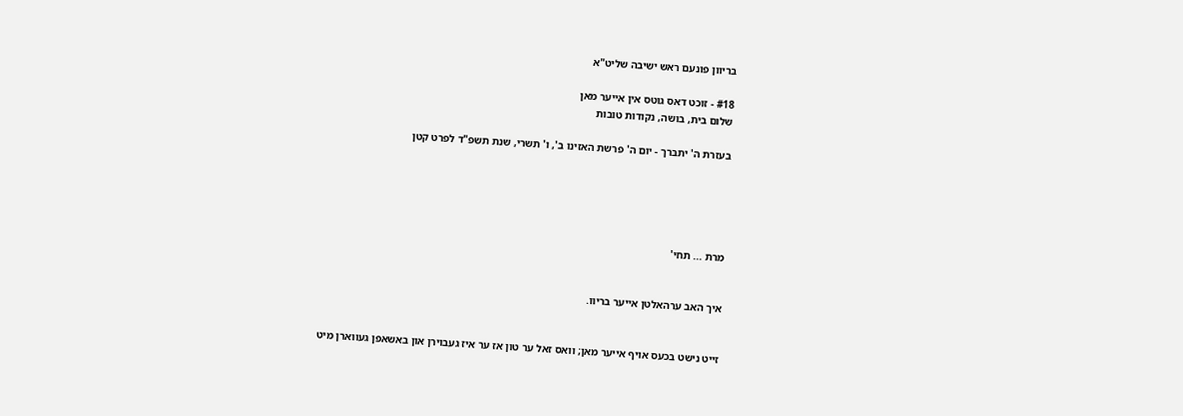בריוון פונעם ראש ישיבה שליט"א

#18 - זוכט דאס גוטס אין אייער מאן
שלום בית, בושה, נקודות טובות

בעזרת ה' יתברך - יום ה' פרשת האזינו ב', ו' תשרי, שנת תשפ"ד לפרט קטן





מרת ... תחי'


איך האב ערהאלטן אייער בריוו.


זייט נישט בכעס אויף אייער מאן; וואס זאל ער טון אז ער איז געבוירן און באשאפן געווארן מיט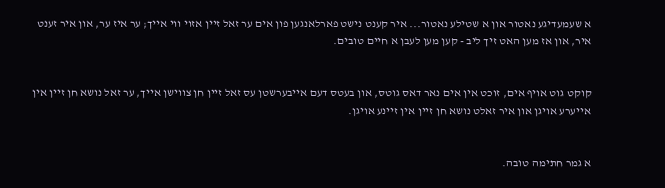א שעמעדיגע נאטור און א שטילע נאטור... איר קענט נישט פארלאנגען פון אים ער זאל זיין אזוי ווי אייך; ער איז ער, און איר זענט איר, און אז מען האט זיך ליב - קען מען לעבן א חיים טובים.


קוקט גוט אויף אים, זוכט אין אים נאר דאס גוטס, און בעטס דעם אייבערשטן עס זאל זיין חן צווישן אייך, ער זאל נושא חן זיין אין אייערע אויגן און איר זאלט נושא חן זיין אין זיינע אויגן.


א גמר חתימה טובה.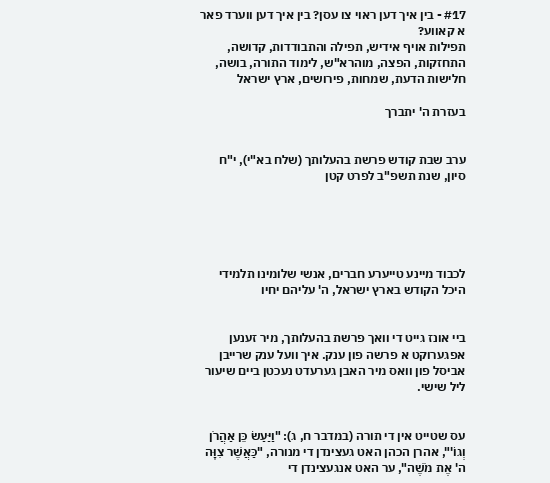#17 - בין איך דען ראוי צו עסן? בין איך דען ווערד פאר א קאווע?
תפילות אויף אידיש, תפילה והתבודדות, קדושה, התחזקות, הפצה, מוהרא"ש, לימוד התורה, בושה, חלישות הדעת, שמחות, פירושים, ארץ ישראל

בעזרת ה' יתברך


ערב שבת קודש פרשת בהעלותך (שלח בא"י), י"ח סיון, שנת תשפ"ב לפרט קטן





לכבוד מיינע טייערע חברים, אנשי שלומינו תלמידי היכל הקודש בארץ ישראל, ה' עליהם יחיו


ביי אונז גייט די וואך פרשת בהעלותך, מיר זענען אפגערוקט א פרשה פון ענק. איך וועל ענק שרייבן אביסל פון וואס מיר האבן גערעדט נעכטן ביים שיעור ליל שישי.


עס שטייט אין די תורה (במדבר ח, ג): "וַיַּעַשׂ כֵּן אַהֲרֹן וְגוֹ'", אהרן הכהן האט געצינדן די מנורה, "כַּאֲשֶׁר צִוָּה ה' אֶת מֹשֶׁה", ער האט אנגעצינדן די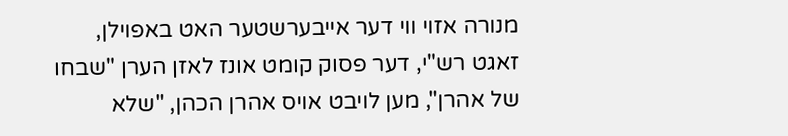מנורה אזוי ווי דער אייבערשטער האט באפוילן, זאגט רש"י, דער פסוק קומט אונז לאזן הערן "שבחו של אהרן", מען לויבט אויס אהרן הכהן, "שלא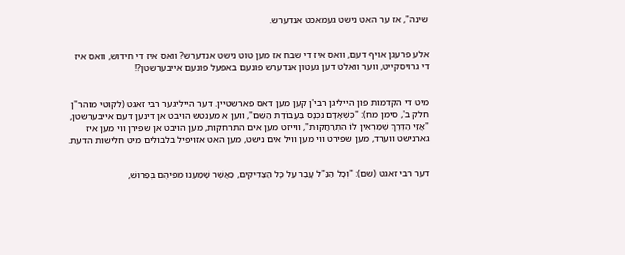שינה", אז ער האט נישט געמאכט אנדערש.


אלע פרעגן אויף דעם, וואס איז די שבח אז מען טוט נישט אנדערש? וואס איז די חידוש, וואס איז די גרויסקייט, ווער וואלט דען געטון אנדערש פונעם באפעל פונעם אייבערשטן?!


מיט די הקדמות פון הייליגן רבי'ן קען מען דאס פארשטיין. דער הייליגער רבי זאגט (לקוטי מוהר"ן חלק ב', סימן מח): "כְּשֶׁאָדָם נִכְנָס בַּעֲבוֹדַת הַשֵּׁם", ווען א מענטש הויבט אן דינען דעם אייבערשטן, "אֲזַי הַדֶּרֶךְ שֶׁמַּרְאִין לוֹ הִתְרַחֲקוּת", ווייזט מען אים התרחקות, מען הויבט אן שפירן ווי מען איז גארנישט ווערד, מען שפירט ווי מען וויל אים נישט, מען האט אזויפיל בלבולים מיט חלישות הדעת.


דער רבי זאגט (שם): "וְכָל הַנַּ"ל עָבַר עַל כָּל הַצַּדִּיקִים, כַּאֲשֶׁר שָׁמַעְנוּ מִפִּיהֶם בְּפֵרוּשׁ,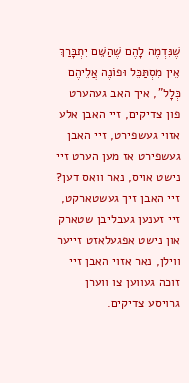שֶׁנִּדְמֶה לָהֶם שֶׁהַשֵּׁם יִתְבָּרַךְ אֵין מִסְתַּכֵּל וּפוֹנֶה אֲלֵיהֶם כְּלָל", איך האב געהערט פון צדיקים, זיי האבן אלע אזוי געשפירט, זיי האבן געשפירט אז מען הערט זיי נישט אויס, נאר וואס דען? זיי האבן זיך געשטארקט, זיי זענען געבליבן שטארק און נישט אפגעלאזט זייער ווילן, נאר אזוי האבן זיי זוכה געווען צו ווערן גרויסע צדיקים.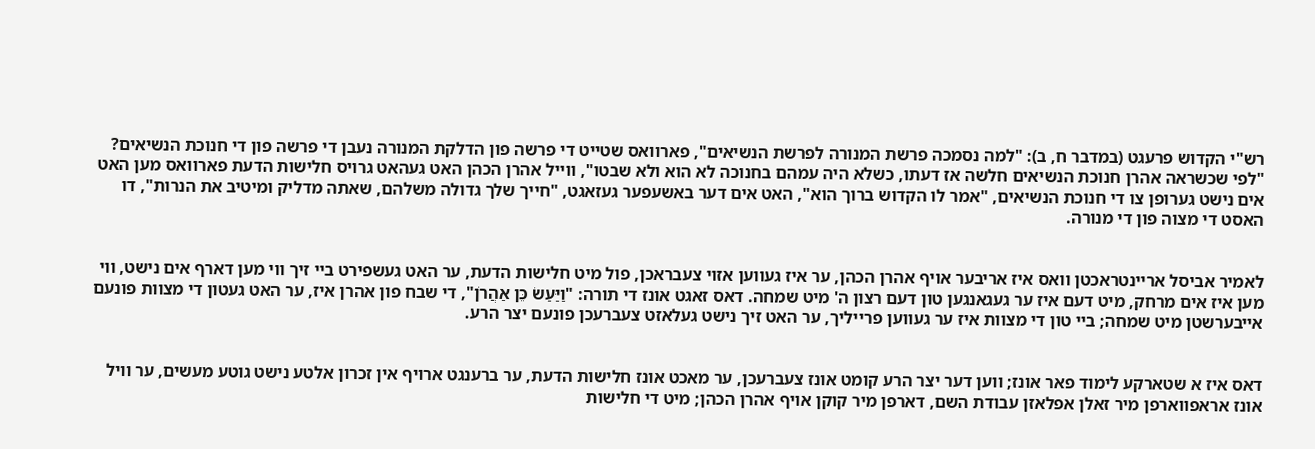רש"י הקדוש פרעגט (במדבר ח, ב): "למה נסמכה פרשת המנורה לפרשת הנשיאים", פארוואס שטייט די פרשה פון הדלקת המנורה נעבן די פרשה פון די חנוכת הנשיאים? "לפי שכשראה אהרן חנוכת הנשיאים חלשה אז דעתו, כשלא היה עמהם בחנוכה לא הוא ולא שבטו", ווייל אהרן הכהן האט געהאט גרויס חלישות הדעת פארוואס מען האט אים נישט גערופן צו די חנוכת הנשיאים, "אמר לו הקדוש ברוך הוא", האט אים דער באשעפער געזאגט, "חייך שלך גדולה משלהם, שאתה מדליק ומיטיב את הנרות", דו האסט די מצוה פון די מנורה.


לאמיר אביסל אריינטראכטן וואס איז אריבער אויף אהרן הכהן, ער איז געווען אזוי צעבראכן, פול מיט חלישות הדעת, ער האט געשפירט ביי זיך ווי מען דארף אים נישט, ווי מען איז אים מרחק, מיט דעם איז ער געגאנגען טון דעם רצון ה' מיט שמחה. דאס זאגט אונז די תורה: "וַיַּעַשׂ כֵּן אַהֲרֹן", די שבח פון אהרן איז, ער האט געטון די מצוות פונעם אייבערשטן מיט שמחה; ביי טון די מצוות איז ער געווען פרייליך, ער האט זיך נישט געלאזט צעברעכן פונעם יצר הרע.


דאס איז א שטארקע לימוד פאר אונז; ווען דער יצר הרע קומט אונז צעברעכן, ער מאכט אונז חלישות הדעת, ער ברענגט ארויף אין זכרון אלטע נישט גוטע מעשים, ער וויל אונז אראפווארפן מיר זאלן אפלאזן עבודת השם, דארפן מיר קוקן אויף אהרן הכהן; מיט די חלישות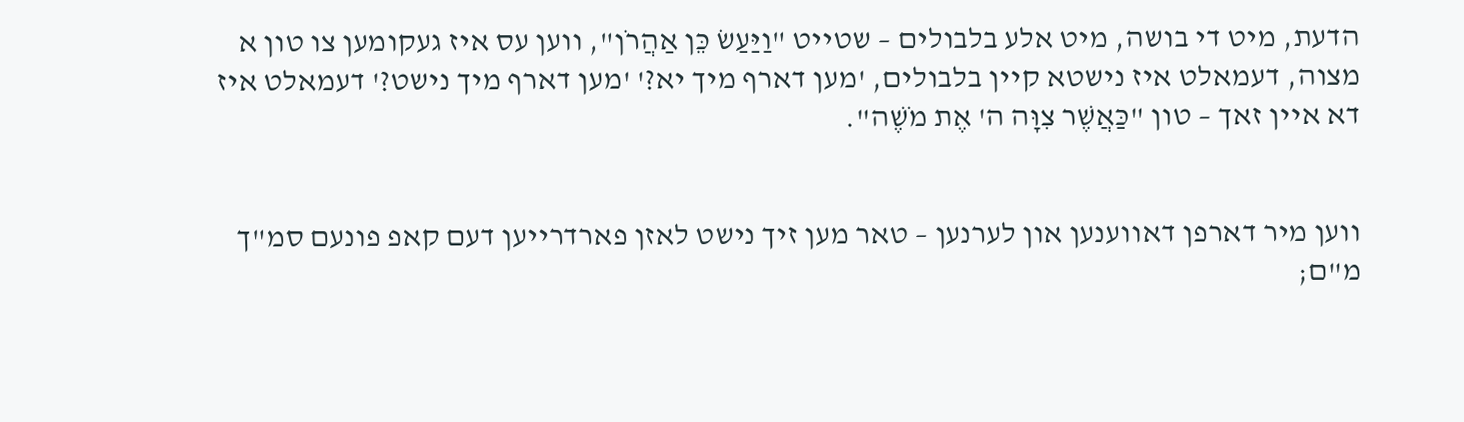הדעת, מיט די בושה, מיט אלע בלבולים – שטייט "וַיַּעַשׂ כֵּן אַהֲרֹן", ווען עס איז געקומען צו טון א מצוה, דעמאלט איז נישטא קיין בלבולים, 'מען דארף מיך יא?' 'מען דארף מיך נישט?' דעמאלט איז דא איין זאך – טון "כַּאֲשֶׁר צִוָּה ה' אֶת מֹשֶׁה".


ווען מיר דארפן דאווענען און לערנען – טאר מען זיך נישט לאזן פארדרייען דעם קאפ פונעם סמ"ך מ"ם;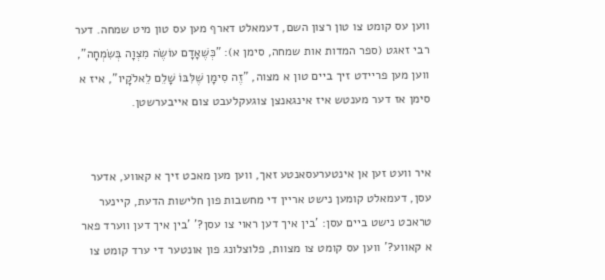ווען עס קומט צו טון רצון השם, דעמאלט דארף מען עס טון מיט שמחה. דער רבי זאגט (ספר המדות אות שמחה, סימן א): "כְּשֶׁאָדָם עוֹשֶׂה מִצְוָה בְּשִׂמְחָה", ווען מען פריידט זיך ביים טון א מצוה, "זֶה סִימָן שֶׁלִּבּוֹ שָׁלֵם לֵאלֹקָיו", איז א סימן אז דער מענטש איז אינגאנצן צוגעקלעבט צום אייבערשטן.


איר וועט זען אן אינטערעסאנטע זאך, ווען מען מאכט זיך א קאווע, אדער עסן, דעמאלט קומען נישט אריין די מחשבות פון חלישות הדעת, קיינער טראכט נישט ביים עסן: 'בין איך דען ראוי צו עסן?' 'בין איך דען ווערד פאר א קאווע?' ווען עס קומט צו מצוות, פלוצלונג פון אונטער די ערד קומט צו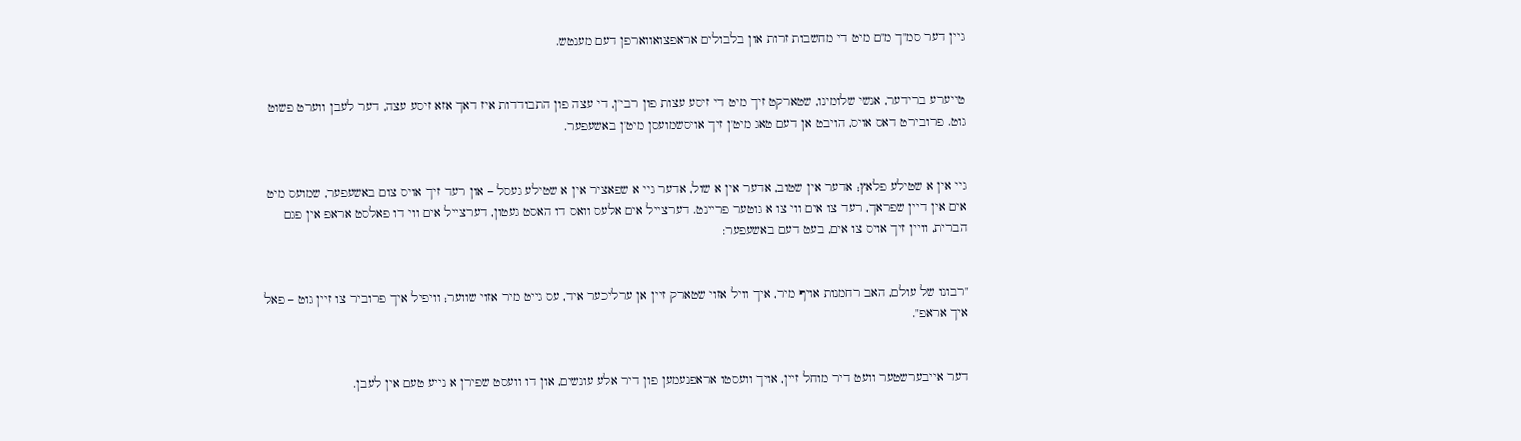גיין דער סמ"ך מ"ם מיט די מחשבות זרות און בלבולים אראפצואווארפן דעם מענטש.


טייערע ברידער, אנשי שלומינו, שטארקט זיך מיט די זיסע עצות פון רבי'ן, די עצה פון התבודדות איז דאך אזא זיסע עצה, דער לעבן ווערט פשוט גוט. פרובירט דאס אויס, הויבט אן דעם טאג מיט'ן זיך אויסשמועסן מיט'ן באשעפער.


גיי אין א שטילע פלאץ; אדער אין שטוב, אדער אין א שול, אדער גיי א שפאציר אין א שטילע געסל – און רעד זיך אויס צום באשעפער, שמועס מיט אים אין דיין שפראך, רעד צו אים ווי צו א גוטער פריינט. דערצייל אים אלעס וואס דו האסט געטון, דערצייל אים ווי דו פאלסט אראפ אין פגם הברית, וויין זיך אויס צו אים, בעט דעם באשעפער:


"רבונו של עולם, האב רחמנות אויף מיר, איך וויל אזוי שטארק זיין אן ערליכער איד, עס גייט מיר אזוי שווער; וויפיל איך פרוביר צו זיין גוט – פאל איך אראפ".


דער אייבערשטער וועט דיר מוחל זיין, אויך וועסטו אראפנעמען פון דיר אלע עונשים, און דו וועסט שפירן א נייע טעם אין לעבן.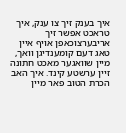איך בענק זיך צו ענק, איך טראכט אפשר זיך אריבערצוכאפן אויף איין טאג דעם קומענדיגן וואך, מיין שוואגער מאכט חתונה זיין ערשטע קינד. איך האב הכרת הטוב פאר מיין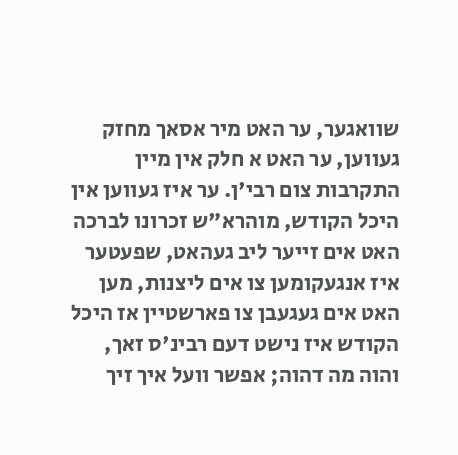שוואגער, ער האט מיר אסאך מחזק געווען, ער האט א חלק אין מיין התקרבות צום רבי'ן. ער איז געווען אין היכל הקודש, מוהרא"ש זכרונו לברכה האט אים זייער ליב געהאט, שפעטער איז אנגעקומען צו אים ליצנות, מען האט אים געגעבן צו פארשטיין אז היכל הקודש איז נישט דעם רבינ'ס זאך, והוה מה דהוה; אפשר וועל איך זיך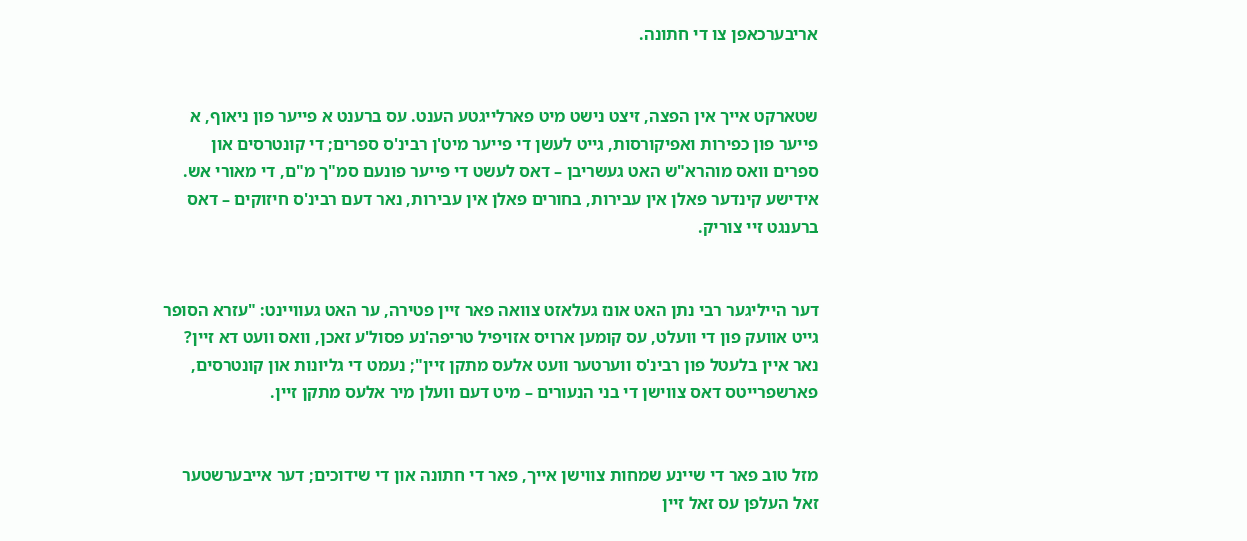אריבערכאפן צו די חתונה.


שטארקט אייך אין הפצה, זיצט נישט מיט פארלייגטע הענט. עס ברענט א פייער פון ניאוף, א פייער פון כפירות ואפיקורסות, גייט לעשן די פייער מיט'ן רבינ'ס ספרים; די קונטרסים און ספרים וואס מוהרא"ש האט געשריבן – דאס לעשט די פייער פונעם סמ"ך מ"ם, די מאורי אש. אידישע קינדער פאלן אין עבירות, בחורים פאלן אין עבירות, נאר דעם רבינ'ס חיזוקים – דאס ברענגט זיי צוריק.


דער הייליגער רבי נתן האט אונז געלאזט צוואה פאר זיין פטירה, ער האט געוויינט: "עזרא הסופר גייט אוועק פון די וועלט, עס קומען ארויס אזויפיל טריפה'נע פסול'ע זאכן, וואס וועט דא זיין? נאר איין בלעטל פון רבינ'ס ווערטער וועט אלעס מתקן זיין"; נעמט די גליונות און קונטרסים, פארשפרייטס דאס צווישן די בני הנעורים – מיט דעם וועלן מיר אלעס מתקן זיין.


מזל טוב פאר די שיינע שמחות צווישן אייך, פאר די חתונה און די שידוכים; דער אייבערשטער זאל העלפן עס זאל זיין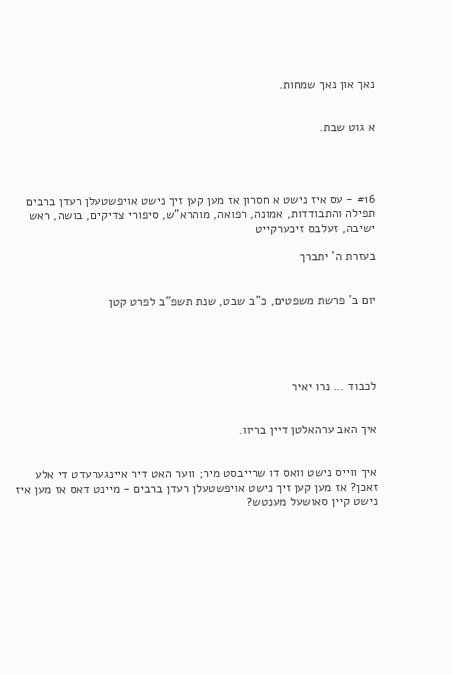נאך און נאך שמחות.


א גוט שבת.




#16 - עס איז נישט א חסרון אז מען קען זיך נישט אויפשטעלן רעדן ברבים
תפילה והתבודדות, אמונה, רפואה, מוהרא"ש, סיפורי צדיקים, בושה, ראש ישיבה, זעלבס זיכערקייט

בעזרת ה' יתברך


יום ב' פרשת משפטים, כ"ב שבט, שנת תשפ"ב לפרט קטן





לכבוד ... נרו יאיר


איך האב ערהאלטן דיין בריוו.


איך ווייס נישט וואס דו שרייבסט מיר; ווער האט דיר איינגערעדט די אלע זאכן? אז מען קען זיך נישט אויפשטעלן רעדן ברבים - מיינט דאס אז מען איז נישט קיין סאושעל מענטש?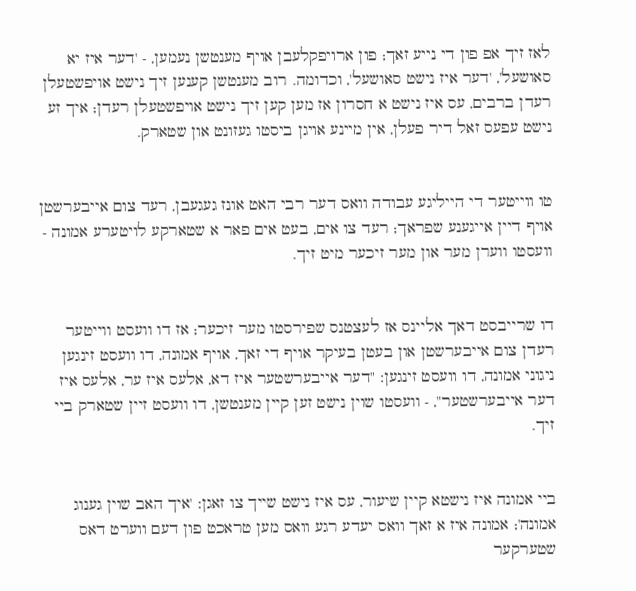לאז זיך אפ פון די נייע זאך; פון ארויפקלעבן אויף מענטשן נעמען, - 'דער איז יא סאושעל', 'דער איז נישט סאושעל', וכדומה. רוב מענטשן קענען זיך נישט אויפשטעלן רעדן ברבים, עס איז נישט א חסרון אז מען קען זיך נישט אויפשטעלן רעדן; איך זע נישט עפעס זאל דיר פעלן, אין מיינע אויגן ביסטו געזונט און שטארק.


טו ווייטער די הייליגע עבודה וואס דער רבי האט אונז געגעבן, רעד צום אייבערשטן אויף דיין אייגענע שפראך; רעד צו אים, בעט אים פאר א שטארקע לויטערע אמונה - וועסטו ווערן מער און מער זיכער מיט זיך.


דו שרייבסט דאך אליינס אז לעצטנס שפירסטו מער זיכער; אז דו וועסט ווייטער רעדן צום אייבערשטן און בעטן בעיקר אויף די זאך, אויף אמונה, דו וועסט זינגען ניגוני אמונה, דו וועסט זינגען: "דער אייבערשטער איז דא, אלעס איז ער, אלעס איז דער אייבערשטער", - וועסטו שוין נישט זען קיין מענטשן, דו וועסט זיין שטארק ביי זיך.


ביי אמונה איז נישטא קיין שיעור, עס איז נישט שייך צו זאגן: 'איך האב שוין גענוג אמונה'; אמונה איז א זאך וואס יעדע רגע וואס מען טראכט פון דעם ווערט דאס שטערקער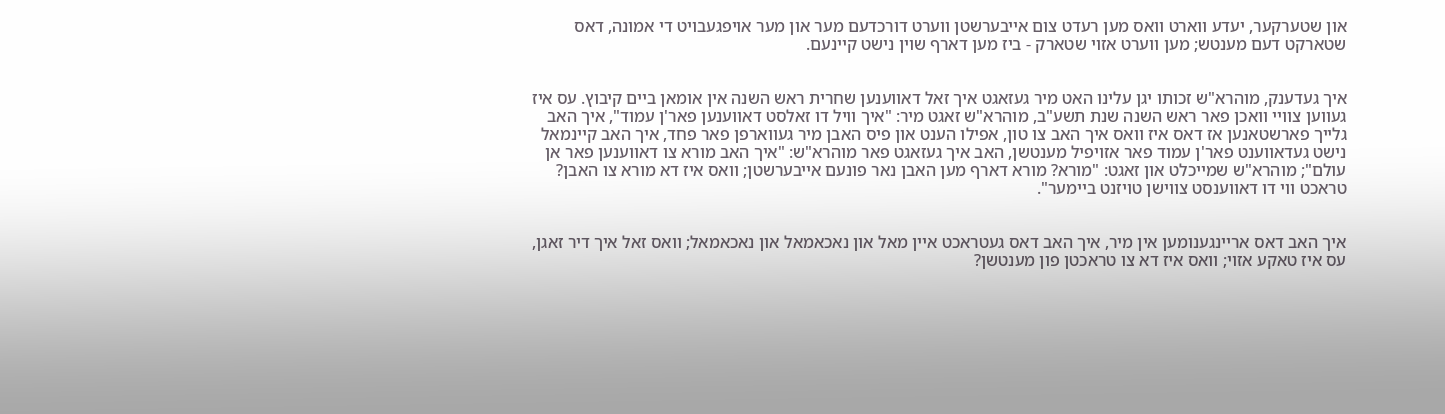און שטערקער, יעדע ווארט וואס מען רעדט צום אייבערשטן ווערט דורכדעם מער און מער אויפגעבויט די אמונה, דאס שטארקט דעם מענטש; מען ווערט אזוי שטארק - ביז מען דארף שוין נישט קיינעם.


איך געדענק, מוהרא"ש זכותו יגן עלינו האט מיר געזאגט איך זאל דאווענען שחרית ראש השנה אין אומאן ביים קיבוץ. עס איז געווען צוויי וואכן פאר ראש השנה שנת תשע"ב, מוהרא"ש זאגט מיר: "איך וויל דו זאלסט דאווענען פאר'ן עמוד", איך האב גלייך פארשטאנען אז דאס איז וואס איך האב צו טון, אפילו הענט און פיס האבן מיר געווארפן פאר פחד, איך האב קיינמאל נישט געדאווענט פאר'ן עמוד פאר אזויפיל מענטשן, האב איך געזאגט פאר מוהרא"ש: "איך האב מורא צו דאווענען פאר אן עולם"; מוהרא"ש שמייכלט און זאגט: "מורא? מורא דארף מען האבן נאר פונעם אייבערשטן; וואס איז דא מורא צו האבן? טראכט ווי דו דאווענסט צווישן טויזנט ביימער".


איך האב דאס אריינגענומען אין מיר, איך האב דאס געטראכט איין מאל און נאכאמאל און נאכאמאל; וואס זאל איך דיר זאגן, עס איז טאקע אזוי; וואס איז דא צו טראכטן פון מענטשן?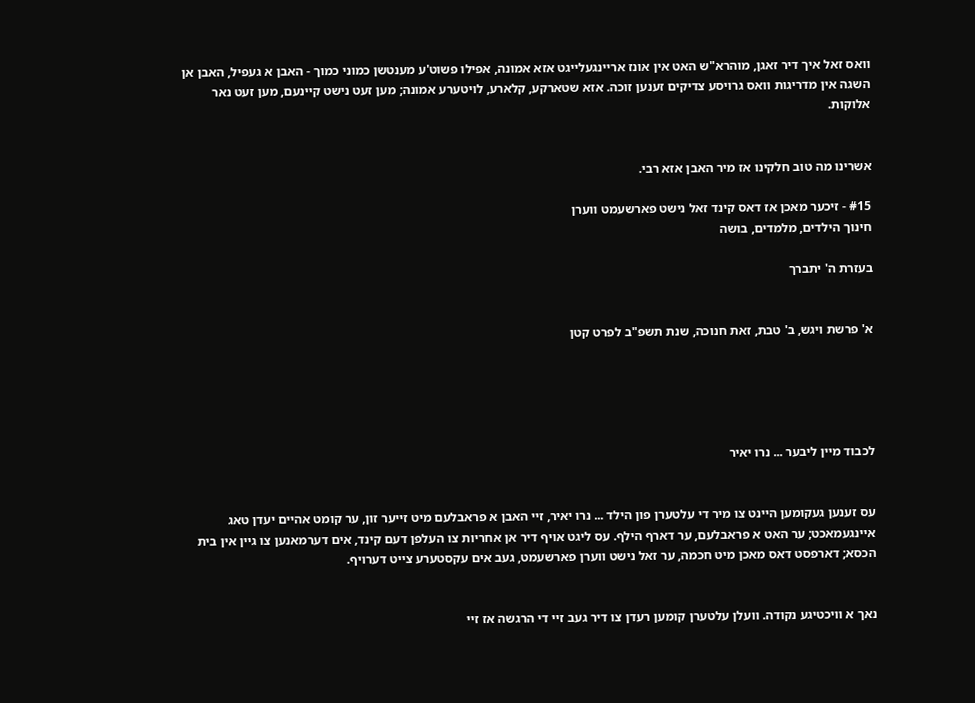וואס זאל איך דיר זאגן, מוהרא"ש האט אין אונז אריינגעלייגט אזא אמונה, אפילו פשוט'ע מענטשן כמוני כמוך - האבן א געפיל, האבן אן השגה אין מדריגות וואס גרויסע צדיקים זענען זוכה. אזא שטארקע, קלארע, לויטערע אמונה; מען זעט נישט קיינעם, מען זעט נאר אלוקות.


אשרינו מה טוב חלקינו אז מיר האבן אזא רבי.

#15 - זיכער מאכן אז דאס קינד זאל נישט פארשעמט ווערן
חינוך הילדים, מלמדים, בושה

בעזרת ה' יתברך


א' פרשת ויגש, ב' טבת, זאת חנוכה, שנת תשפ"ב לפרט קטן





לכבוד מיין ליבער ... נרו יאיר


עס זענען געקומען היינט צו מיר די עלטערן פון הילד ... נרו יאיר, זיי האבן א פראבלעם מיט זייער זון, ער קומט אהיים יעדן טאג איינגעמאכט; ער האט א פראבלעם, ער דארף הילף. עס ליגט אויף דיר אן אחריות צו העלפן דעם קינד, אים דערמאנען צו גיין אין בית הכסא; דארפסט דאס מאכן מיט חכמה, ער זאל נישט ווערן פארשעמט, געב אים עקסטערע צייט דערויף.


נאך א וויכטיגע נקודה. וועלן עלטערן קומען רעדן צו דיר געב זיי די הרגשה אז זיי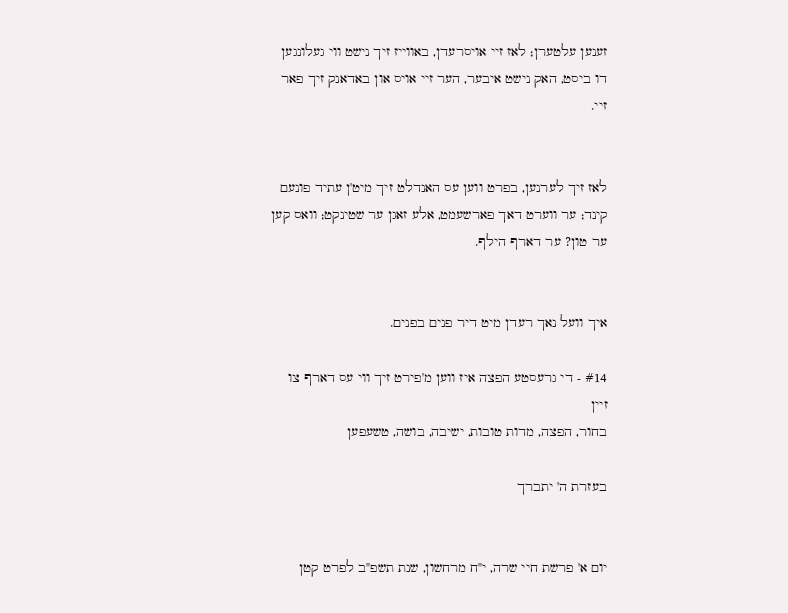זענען עלטערן; לאז זיי אויסרעדן, באווייז זיך נישט ווי געלונגען דו ביסט, האק נישט איבער, הער זיי אויס און באדאנק זיך פאר זיי.


לאז זיך לערנען, בפרט ווען עס האנדלט זיך מיט'ן עתיד פונעם קינד; ער ווערט דאך פארשעמט, אלע זאגן ער שטינקט; וואס קען ער טון? ער דארף הילף.


איך וועל נאך רעדן מיט דיר פנים בפנים.

#14 - די גרעסטע הפצה איז ווען מ'פירט זיך ווי עס דארף צו זיין
בחור, הפצה, מדות טובות, ישיבה, בושה, טשעפען

בעזרת ה' יתברך


יום א' פרשת חיי שרה, י"ח מרחשון, שנת תשפ"ב לפרט קטן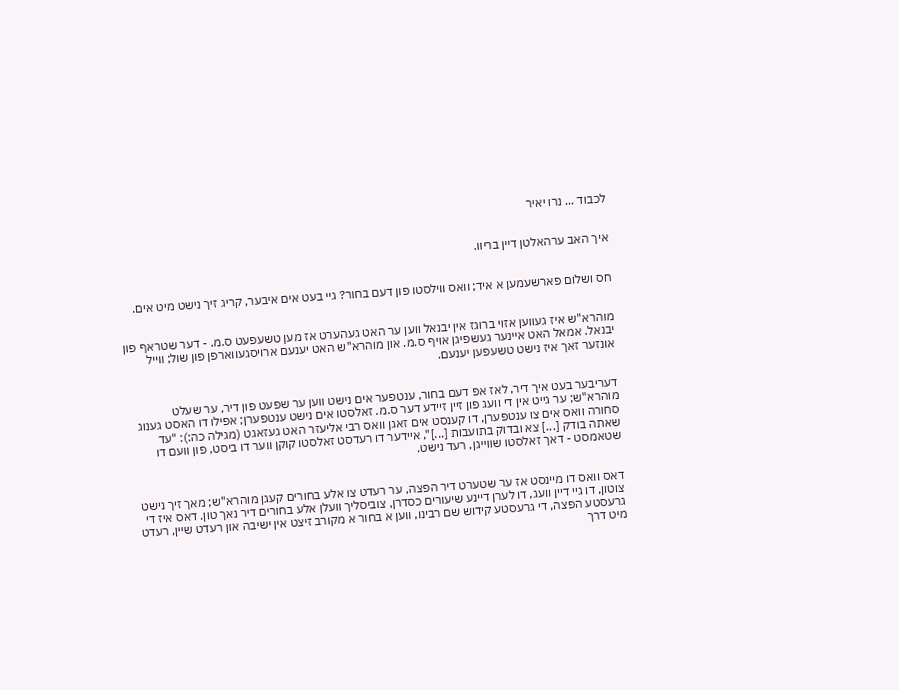לכבוד ... נרו יאיר


איך האב ערהאלטן דיין בריוו.


חס ושלום פארשעמען א איד; וואס ווילסטו פון דעם בחור? גיי בעט אים איבער, קריג זיך נישט מיט אים.


מוהרא"ש איז געווען אזוי ברוגז אין יבנאל ווען ער האט געהערט אז מען טשעפעט ס.מ. - דער שטראף פון יבנאל. אמאל האט איינער געשפיגן אויף ס.מ. און מוהרא"ש האט יענעם ארויסגעווארפן פון שול; ווייל אונזער זאך איז נישט טשעפען יענעם.


דעריבער בעט איך דיר, לאז אפ דעם בחור, ענטפער אים נישט ווען ער שפעט פון דיר, ער שעלט מוהרא"ש; ער גייט אין די וועג פון זיין זיידע דער ס.מ. זאלסטו אים נישט ענטפערן; אפילו דו האסט גענוג סחורה וואס אים צו ענטפערן, דו קענסט אים זאגן וואס רבי אליעזר האט געזאגט (מגילה כה:): "עד שאתה בודק [...] צא ובדוק בתועבות [...]", איידער דו רעדסט זאלסטו קוקן ווער דו ביסט, פון וועם דו שטאמסט - דאך זאלסטו שווייגן, רעד נישט.


דאס וואס דו מיינסט אז ער שטערט דיר הפצה, ער רעדט צו אלע בחורים קעגן מוהרא"ש; מאך זיך נישט צוטון, דו גיי דיין וועג, דו לערן דיינע שיעורים כסדרן, צוביסליך וועלן אלע בחורים דיר נאך טון. דאס איז די גרעסטע הפצה, די גרעסטע קידוש שם רבינו, ווען א בחור א מקורב זיצט אין ישיבה און רעדט שיין, רעדט מיט דרך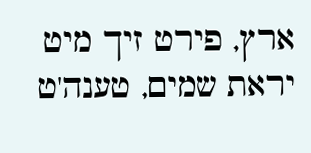ארץ, פירט זיך מיט יראת שמים, טענה'ט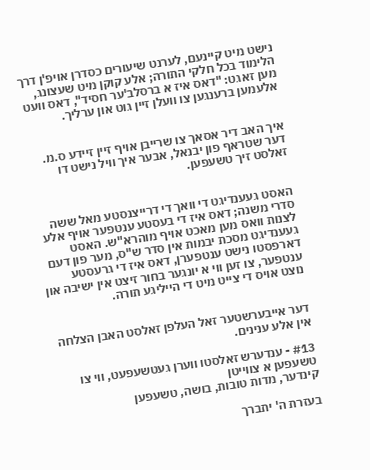נישט מיט קיינעם, לערנט שיעורים כסדרן אויפ'ן דרך הלימוד בכל חלקי התורה; אלע קוקן מיט שעצונג, מען זאגט: "דאס איז א ברסלב'ער חסיד", דאס וועט אלעמען ברענגען צו וועלן זיין גוט און ערליך.


איך האב דיר אסאך צו שרייבן אויף זיין זיידע ס.מ. דער שטראף פון יבנאל, אבער איך וויל נישט דו זאלסט זיך טשעפען.


האסט געענדיגט די וואך די דרייצנסטע מאל ששה סדרי משנה; דאס איז די בעסטע ענטפער אויף אלע לצנות וואס מען מאכט אויף מוהרא"ש. האסט געענדיגט מסכת יבמות אין סדר ש"ס, מער פון דעם דארפסטו נישט ענטפערן, דאס איז די גרעסטע ענטפער, צו זען ווי א יונגער בחור זיצט אין ישיבה און נוצט אויס די צייט מיט די הייליגע תורה.


דער אייבערשטער זאל העלפן זאלסט האבן הצלחה אין אלע ענינים.

#13 - ענדערש זאלסטו ווערן געטשעפעט, ווי צו טשעפען א צווייטן
קינדער, מדות טובות, בושה, טשעפען

בעזרת ה' יתברך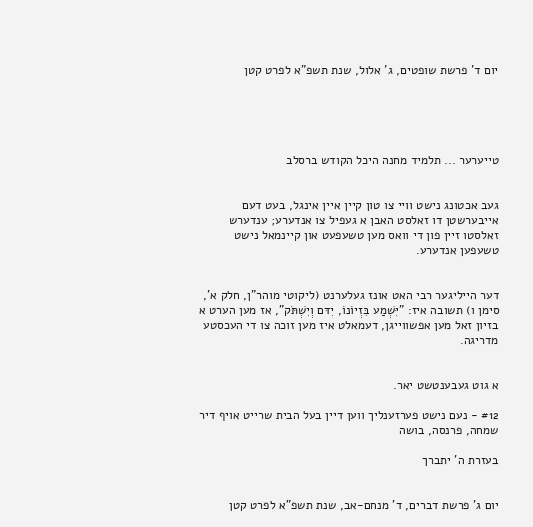יום ד' פרשת שופטים, ג' אלול, שנת תשפ"א לפרט קטן





טייערער ... תלמיד מחנה היכל הקודש ברסלב


געב אכטונג נישט וויי צו טון קיין איין אינגל, בעט דעם אייבערשטן דו זאלסט האבן א געפיל צו אנדערע; ענדערש זאלסטו זיין פון די וואס מען טשעפעט און קיינמאל נישט טשעפען אנדערע.


דער הייליגער רבי האט אונז געלערנט (ליקוטי מוהר"ן, חלק א', סימן ו) תשובה איז: "יִּשְׁמַע בִּזְיוֹנוֹ, יִדּם וְיִשְׁתֹּק", אז מען הערט א בזיון זאל מען אפשווייגן, דעמאלט איז מען זוכה צו די העכסטע מדריגה.


א גוט געבענטשט יאר.

#12 - נעם נישט פערזענליך ווען דיין בעל הבית שרייט אויף דיר
שמחה, פרנסה, בושה

בעזרת ה' יתברך


יום ג' פרשת דברים, ד' מנחם-אב, שנת תשפ"א לפרט קטן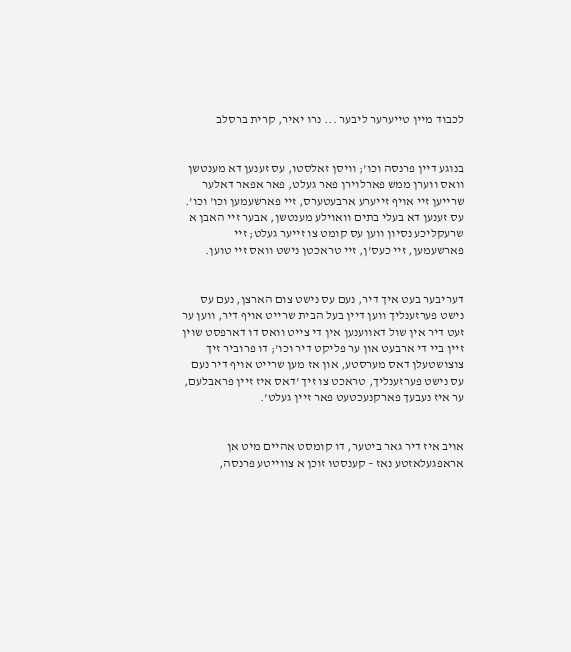לכבוד מיין טייערער ליבער ... נרו יאיר, קרית ברסלב


בנוגע דיין פרנסה וכו'; וויסן זאלסטו, עס זענען דא מענטשן וואס ווערן ממש פארלוירן פאר געלט, פאר אפאר דאלער שרייען זיי אויף זייערע ארבעטערס, זיי פארשעמען וכו' וכו'. עס זענען דא בעלי בתים וואוילע מענטשן, אבער זיי האבן א שרעקליכע נסיון ווען עס קומט צו זייער געלט; זיי פארשעמען, זיי כעס'ן, זיי טראכטן נישט וואס זיי טוען.


דעריבער בעט איך דיר, נעם עס נישט צום הארצן, נעם עס נישט פערזענליך ווען דיין בעל הבית שרייט אויף דיר, ווען ער זעט דיר אין שול דאווענען אין די צייט וואס דו דארפסט שוין זיין ביי די ארבעט און ער פליקט דיר וכו'; דו פרוביר זיך צוצושטעלן דאס מערסטע, און אז מען שרייט אויף דיר נעם עס נישט פערזענליך, טראכט צו זיך 'דאס איז זיין פראבלעם, ער איז נעבעך פארקנעכטעט פאר זיין געלט'.


אויב איז דיר גאר ביטער, דו קומסט אהיים מיט אן אראפגעלאזטע נאז – קענסטו זוכן א צווייטע פרנסה,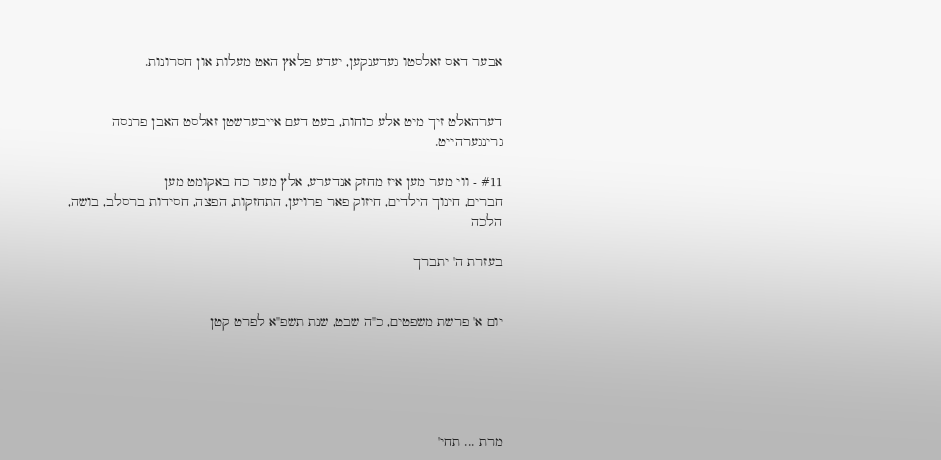אבער דאס זאלסטו געדענקען, יעדע פלאץ האט מעלות און חסרונות.


דערהאלט זיך מיט אלע כוחות, בעט דעם אייבערשטן זאלסט האבן פרנסה גרינגערהייט.

#11 - ווי מער מען איז מחזק אנדערע, אלץ מער כח באקומט מען
חברים, חינוך הילדים, חיזוק פאר פרויען, התחזקות, הפצה, חסידות ברסלב, בושה, הלכה

בעזרת ה' יתברך


יום א' פרשת משפטים, כ"ה שבט, שנת תשפ"א לפרט קטן





מרת ... תחי'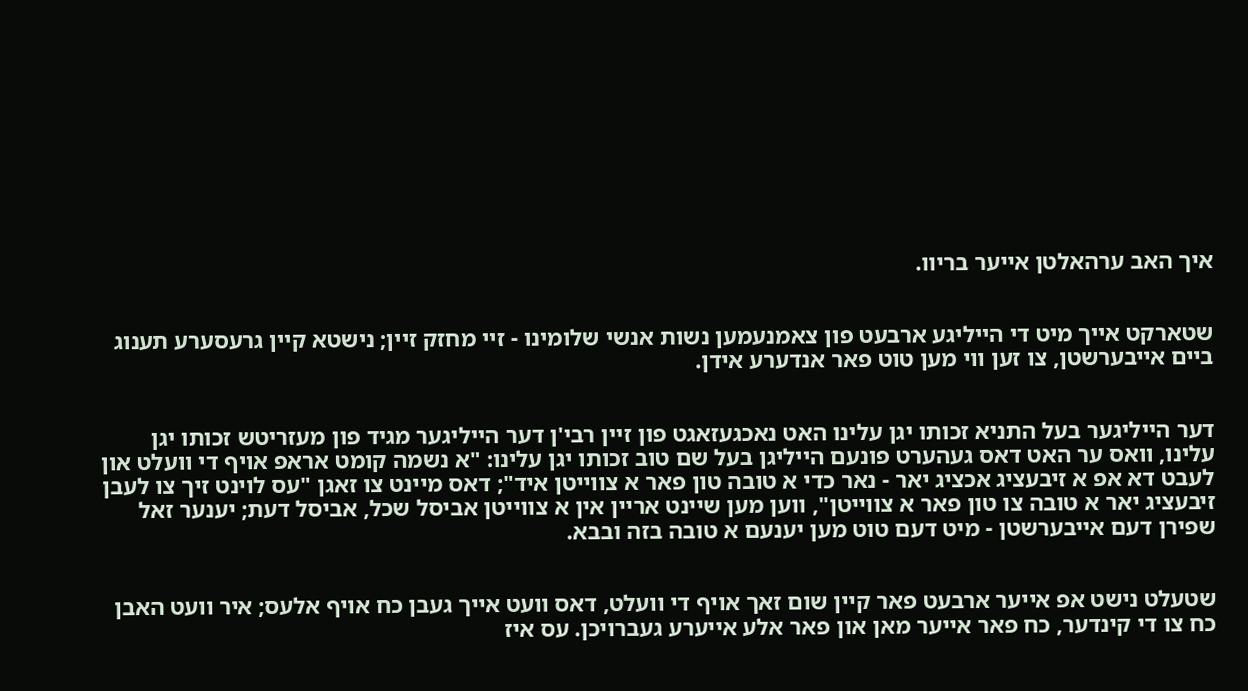איך האב ערהאלטן אייער בריוו.


שטארקט אייך מיט די הייליגע ארבעט פון צאמנעמען נשות אנשי שלומינו - זיי מחזק זיין; נישטא קיין גרעסערע תענוג ביים אייבערשטן, צו זען ווי מען טוט פאר אנדערע אידן.


דער הייליגער בעל התניא זכותו יגן עלינו האט נאכגעזאגט פון זיין רבי'ן דער הייליגער מגיד פון מעזריטש זכותו יגן עלינו, וואס ער האט דאס געהערט פונעם הייליגן בעל שם טוב זכותו יגן עלינו: "א נשמה קומט אראפ אויף די וועלט און לעבט דא אפ א זיבעציג אכציג יאר - נאר כדי א טובה טון פאר א צווייטן איד"; דאס מיינט צו זאגן "עס לוינט זיך צו לעבן זיבעציג יאר א טובה צו טון פאר א צווייטן", ווען מען שיינט אריין אין א צווייטן אביסל שכל, אביסל דעת; יענער זאל שפירן דעם אייבערשטן - מיט דעם טוט מען יענעם א טובה בזה ובבא.


שטעלט נישט אפ אייער ארבעט פאר קיין שום זאך אויף די וועלט, דאס וועט אייך געבן כח אויף אלעס; איר וועט האבן כח צו די קינדער, כח פאר אייער מאן און פאר אלע אייערע געברויכן. עס איז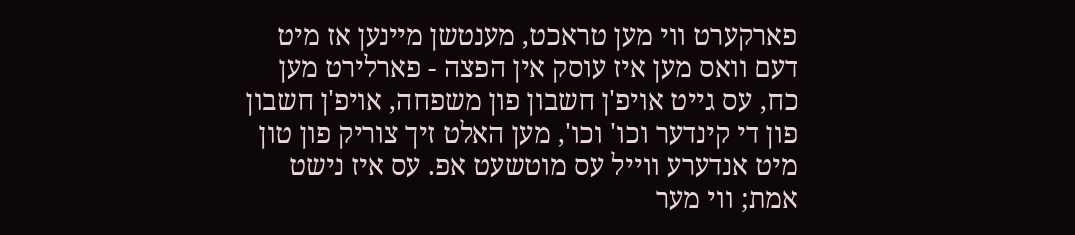פארקערט ווי מען טראכט, מענטשן מיינען אז מיט דעם וואס מען איז עוסק אין הפצה - פארלירט מען כח, עס גייט אויפ'ן חשבון פון משפחה, אויפ'ן חשבון פון די קינדער וכו' וכו', מען האלט זיך צוריק פון טון מיט אנדערע ווייל עס מוטשעט אפ. עס איז נישט אמת; ווי מער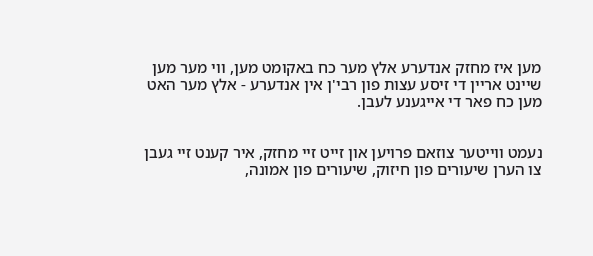מען איז מחזק אנדערע אלץ מער כח באקומט מען, ווי מער מען שיינט אריין די זיסע עצות פון רבי'ן אין אנדערע - אלץ מער האט מען כח פאר די אייגענע לעבן.


נעמט ווייטער צוזאם פרויען און זייט זיי מחזק, איר קענט זיי געבן צו הערן שיעורים פון חיזוק, שיעורים פון אמונה,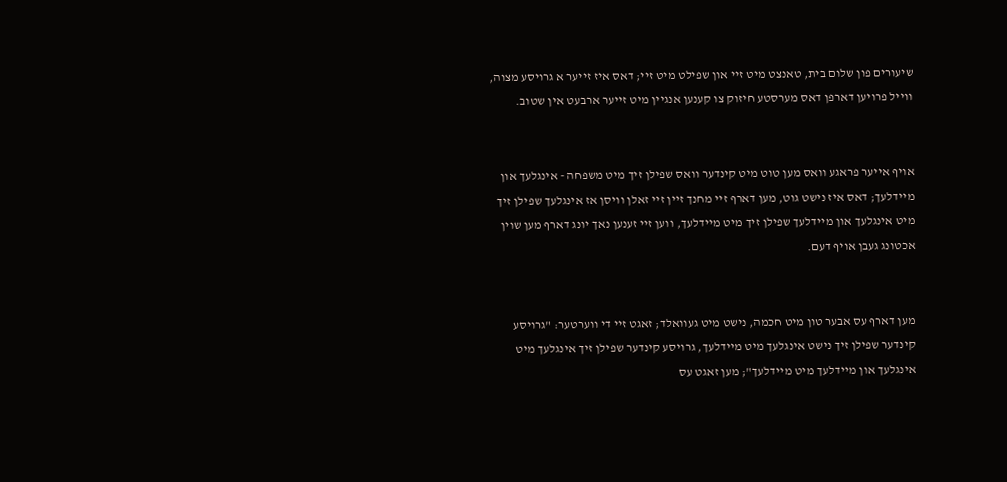שיעורים פון שלום בית, טאנצט מיט זיי און שפילט מיט זיי; דאס איז זייער א גרויסע מצוה, ווייל פרויען דארפן דאס מערסטע חיזוק צו קענען אנגיין מיט זייער ארבעט אין שטוב.


אויף אייער פראגע וואס מען טוט מיט קינדער וואס שפילן זיך מיט משפחה - אינגלעך און מיידלעך; דאס איז נישט גוט, מען דארף זיי מחנך זיין זיי זאלן וויסן אז אינגלעך שפילן זיך מיט אינגלעך און מיידלעך שפילן זיך מיט מיידלעך, ווען זיי זענען נאך יונג דארף מען שוין אכטונג געבן אויף דעם.


מען דארף עס אבער טון מיט חכמה, נישט מיט געוואלד; זאגט זיי די ווערטער: "גרויסע קינדער שפילן זיך נישט אינגלעך מיט מיידלעך, גרויסע קינדער שפילן זיך אינגלעך מיט אינגלעך און מיידלעך מיט מיידלעך"; מען זאגט עס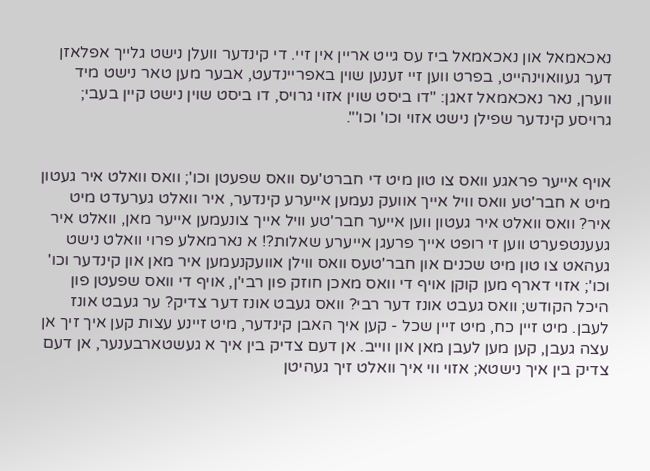נאכאמאל און נאכאמאל ביז עס גייט אריין אין זיי. די קינדער וועלן נישט גלייך אפלאזן דער געוואוינהייט, בפרט ווען זיי זענען שוין באפריינדעט, אבער מען טאר נישט מיד ווערן, נאר נאכאמאל זאגן: "דו ביסט שוין אזוי גרויס, דו ביסט שוין נישט קיין בעבי; גרויסע קינדער שפילן נישט אזוי וכו' וכו'".


אויף אייער פראגע וואס צו טון מיט די חברט'עס וואס שפעטן וכו'; וואס וואלט איר געטון מיט א חבר'טע וואס וויל אייך אוועק נעמען אייערע קינדער, איר וואלט גערעדט מיט איר? וואס וואלט איר געטון ווען אייער חבר'טע וויל אייך צונעמען אייער מאן, וואלט איר געענטפערט ווען זי רופט אייך פרעגן אייערע שאלות?! א נארמאלע פרוי וואלט נישט געהאט צו טון מיט שכנים און חבר'טעס וואס ווילן אוועקנעמען איר מאן און קינדער וכו' וכו'; אזוי דארף מען קוקן אויף די וואס מאכן חוזק פון רבי'ן, אויף די וואס שפעטן פון היכל הקודש; וואס געבט אונז דער רבי? וואס געבט אונז דער צדיק? ער געבט אונז לעבן. מיט זיין כח, מיט זיין שכל - קען איך האבן קינדער, מיט זיינע עצות קען איך זיך אן עצה געבן, קען מען לעבן מאן און ווייב. אן דעם צדיק בין איך א געשטארבענער, אן דעם צדיק בין איך נישטא; אזוי ווי איך וואלט זיך געהיטן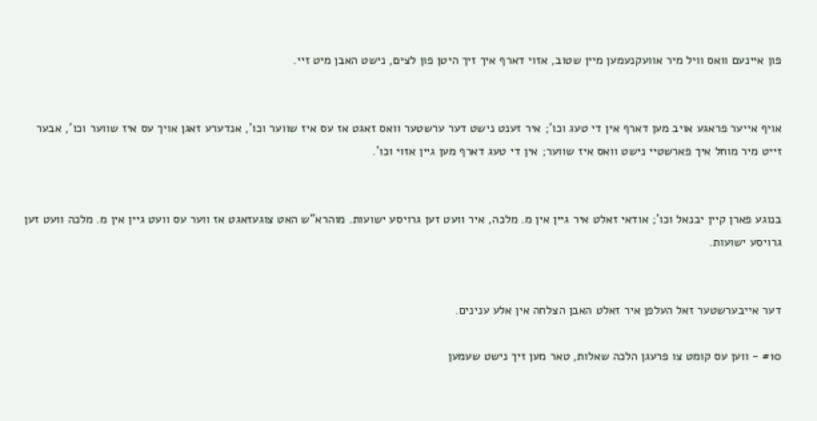פון איינעם וואס וויל מיר אוועקנעמען מיין שטוב, אזוי דארף איך זיך היטן פון לצים, נישט האבן מיט זיי.


אויף אייער פראגע אויב מען דארף אין די טעג וכו'; איר זענט נישט דער ערשטער וואס זאגט אז עס איז שווער וכו', אנדערע זאגן אויך עס איז שווער וכו', אבער זייט מיר מוחל איך פארשטיי נישט וואס איז שווער; אין די טעג דארף מען גיין אזוי וכו'.


בנוגע פארן קיין יבנאל וכו'; אודאי זאלט איר גיין אין מ. מלכה, איר וועט זען גרויסע ישועות. מוהרא"ש האט צוגעזאגט אז ווער עס וועט גיין אין מ. מלכה וועט זען גרויסע ישועות.


דער אייבערשטער זאל העלפן איר זאלט האבן הצלחה אין אלע ענינים.

#10 - ווען עס קומט צו פרעגן הלכה שאלות, טאר מען זיך נישט שעמען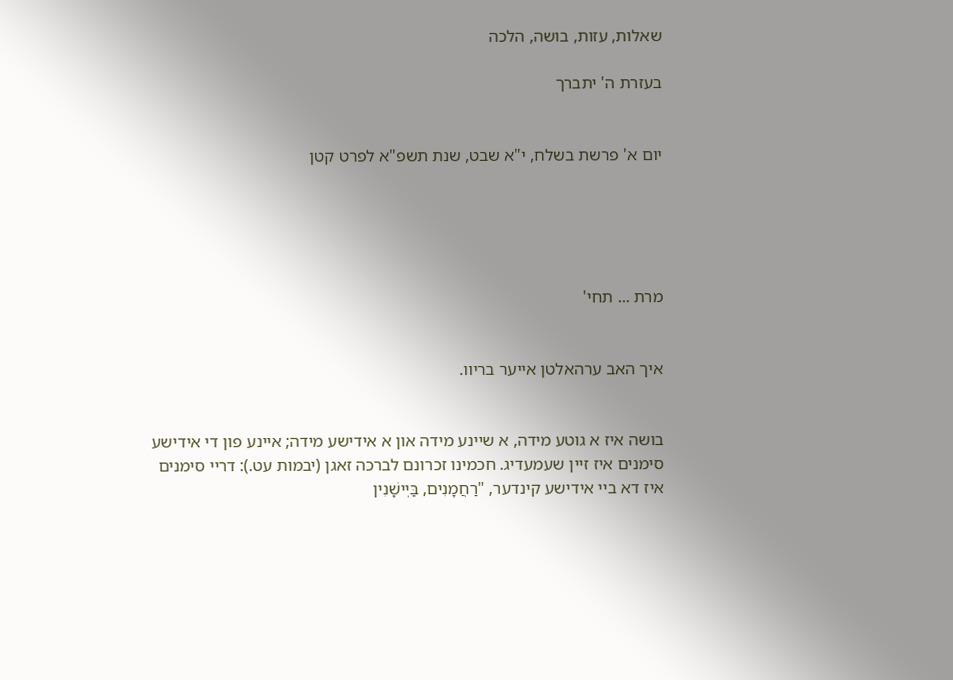שאלות, עזות, בושה, הלכה

בעזרת ה' יתברך


יום א' פרשת בשלח, י"א שבט, שנת תשפ"א לפרט קטן





מרת ... תחי'


איך האב ערהאלטן אייער בריוו.


בושה איז א גוטע מידה, א שיינע מידה און א אידישע מידה; איינע פון די אידישע סימנים איז זיין שעמעדיג. חכמינו זכרונם לברכה זאגן (יבמות עט.): דריי סימנים איז דא ביי אידישע קינדער, "רַחֲמָנִים, בַּיְישָׁנִין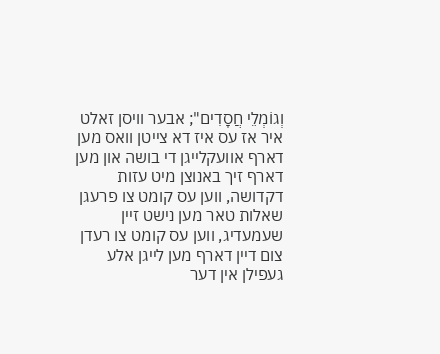וְגוֹמְלֵי חֲסָדִים"; אבער וויסן זאלט איר אז עס איז דא צייטן וואס מען דארף אוועקלייגן די בושה און מען דארף זיך באנוצן מיט עזות דקדושה, ווען עס קומט צו פרעגן שאלות טאר מען נישט זיין שעמעדיג, ווען עס קומט צו רעדן צום דיין דארף מען לייגן אלע געפילן אין דער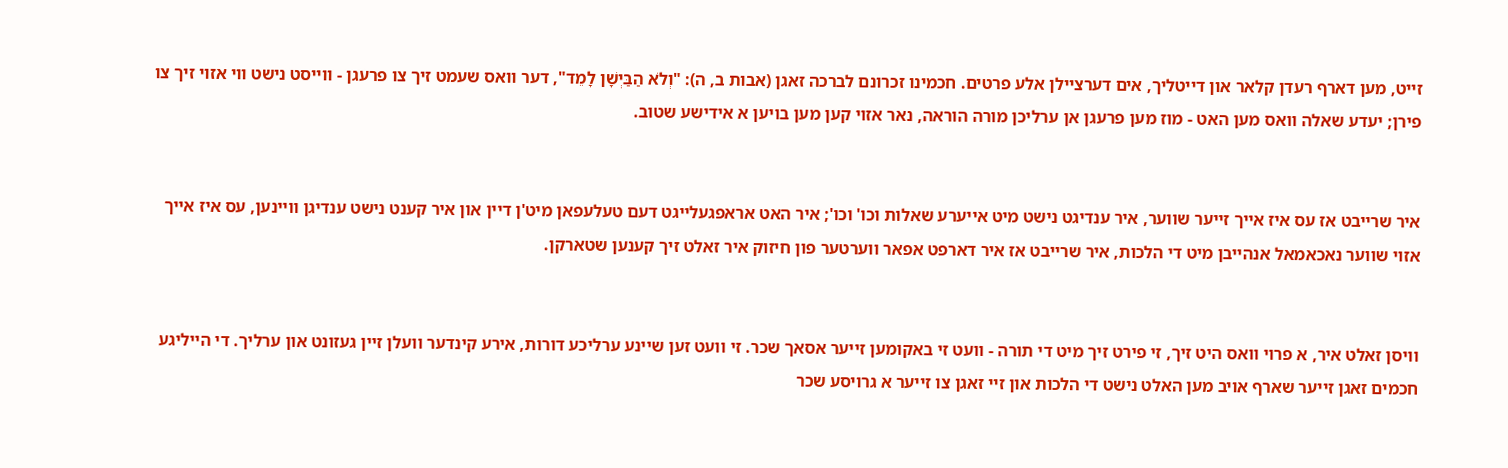זייט, מען דארף רעדן קלאר און דייטליך, אים דערציילן אלע פרטים. חכמינו זכרונם לברכה זאגן (אבות ב, ה): "וְלֹא הַבַּיְשָׁן לָמֵד", דער וואס שעמט זיך צו פרעגן - ווייסט נישט ווי אזוי זיך צו פירן; יעדע שאלה וואס מען האט - מוז מען פרעגן אן ערליכן מורה הוראה, נאר אזוי קען מען בויען א אידישע שטוב.


איר שרייבט אז עס איז אייך זייער שווער, איר ענדיגט נישט מיט אייערע שאלות וכו' וכו'; איר האט אראפגעלייגט דעם טעלעפאן מיט'ן דיין און איר קענט נישט ענדיגן וויינען, עס איז אייך אזוי שווער נאכאמאל אנהייבן מיט די הלכות, איר שרייבט אז איר דארפט אפאר ווערטער פון חיזוק איר זאלט זיך קענען שטארקן.


וויסן זאלט איר, א פרוי וואס היט זיך, זי פירט זיך מיט די תורה - וועט זי באקומען זייער אסאך שכר. זי וועט זען שיינע ערליכע דורות, אירע קינדער וועלן זיין געזונט און ערליך. די הייליגע חכמים זאגן זייער שארף אויב מען האלט נישט די הלכות און זיי זאגן צו זייער א גרויסע שכר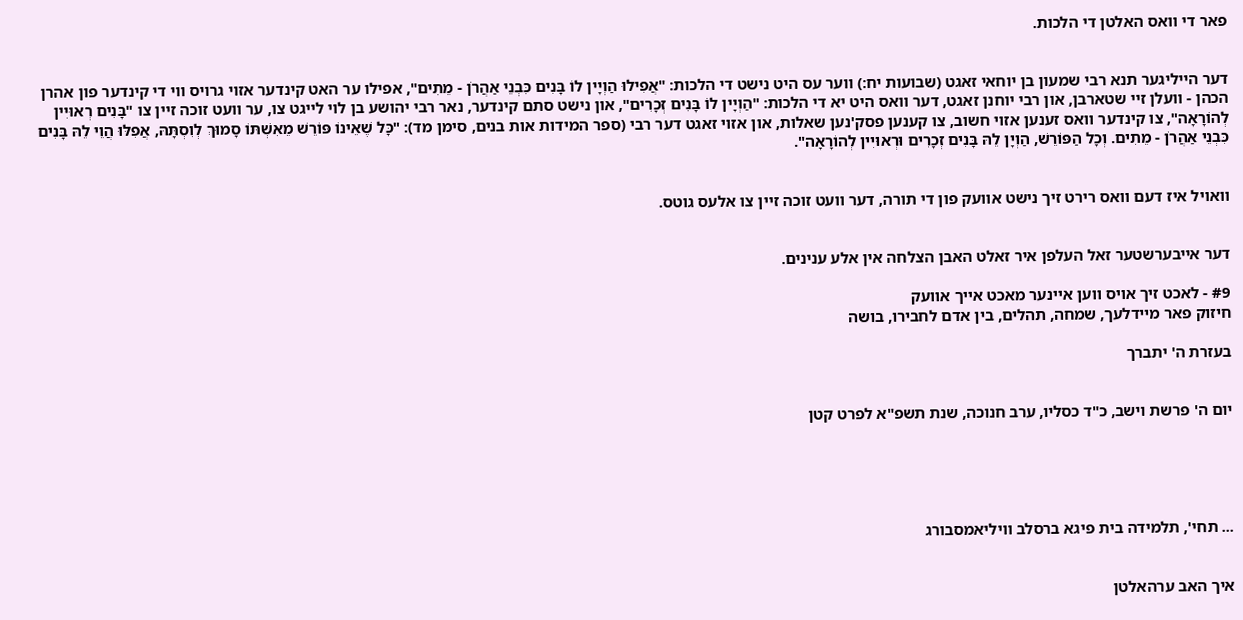פאר די וואס האלטן די הלכות.


דער הייליגער תנא רבי שמעון בן יוחאי זאגט (שבועות יח:) ווער עס היט נישט די הלכות: "אֲפִילוּ הַוְיָין לוֹ בָּנִים כִּבְנֵי אַהֲרֹן - מֵתִים", אפילו ער האט קינדער אזוי גרויס ווי די קינדער פון אהרן הכהן - וועלן זיי שטארבן, און רבי יוחנן זאגט, דער וואס היט יא די הלכות: "הַוְיָין לוֹ בָּנִים זְכָרִים", און נישט סתם קינדער, נאר רבי יהושע בן לוי לייגט צו, ער וועט זוכה זיין צו "בָּנִים רְאוּיִין לְהוֹרָאָה", צו קינדער וואס זענען אזוי חשוב, צו קענען פסק'נען שאלות, און אזוי זאגט דער רבי (ספר המידות אות בנים, סימן מד): "כָּל שֶׁאֵינוֹ פּוֹרֵשׁ מֵאִשְׁתּוֹ סָמוּךְ לְוִסְתָּהּ, אֲפִלּוּ הֲוֵי לֵהּ בָּנִים כִּבְנֵי אַהֲרֹן - מֵתִים. וְכָל הַפּוֹרֵשׁ, הַוְיָן לֵהּ בָּנִים זְכָרִים וּרְאוּיִין לְהוֹרָאָה".


וואויל איז דעם וואס רירט זיך נישט אוועק פון די תורה, דער וועט זוכה זיין צו אלעס גוטס.


דער אייבערשטער זאל העלפן איר זאלט האבן הצלחה אין אלע ענינים.

#9 - לאכט זיך אויס ווען איינער מאכט אייך אוועק
חיזוק פאר מיידלעך, שמחה, תהלים, בין אדם לחבירו, בושה

בעזרת ה' יתברך


יום ה' פרשת וישב, כ"ד כסליו, ערב חנוכה, שנת תשפ"א לפרט קטן





... תחי', תלמידה בית פיגא ברסלב וויליאמסבורג


איך האב ערהאלטן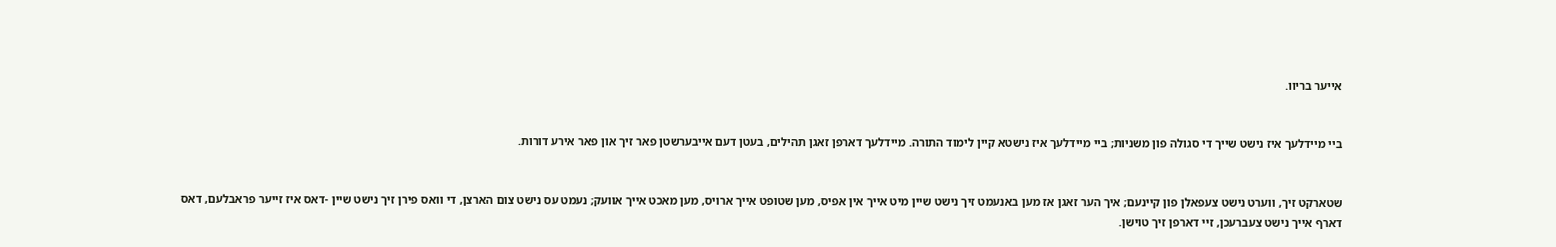אייער בריוו.


ביי מיידלעך איז נישט שייך די סגולה פון משניות; ביי מיידלעך איז נישטא קיין לימוד התורה. מיידלעך דארפן זאגן תהילים, בעטן דעם אייבערשטן פאר זיך און פאר אירע דורות.


שטארקט זיך, ווערט נישט צעפאלן פון קיינעם; איך הער זאגן אז מען באנעמט זיך נישט שיין מיט אייך אין אפיס, מען שטופט אייך ארויס, מען מאכט אייך אוועק; נעמט עס נישט צום הארצן, די וואס פירן זיך נישט שיין -דאס איז זייער פראבלעם, דאס דארף אייך נישט צעברעכן, זיי דארפן זיך טוישן.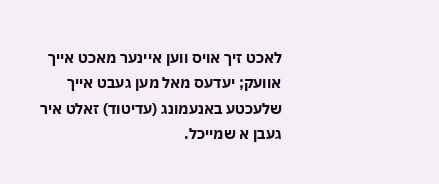לאכט זיך אויס ווען איינער מאכט אייך אוועק; יעדעס מאל מען געבט אייך שלעכטע באנעמונג (עדיטוד) זאלט איר געבן א שמייכל.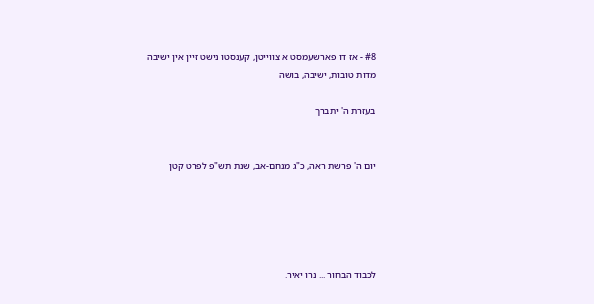#8 - אז דו פארשעמסט א צווייטן, קענסטו נישט זיין אין ישיבה
מדות טובות, ישיבה, בושה

בעזרת ה' יתברך


יום ה' פרשת ראה, כ"ג מנחם-אב, שנת תש"פ לפרט קטן





לכבוד הבחור ... נרו יאיר.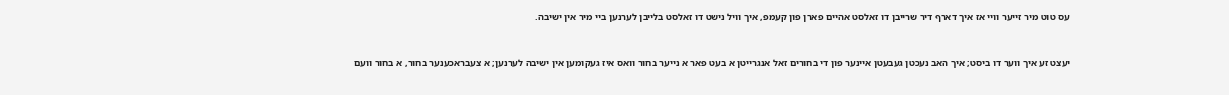עס טוט מיר זייער וויי אז איך דארף דיר שרייבן דו זאלסט אהיים פארן פון קעמפ, איך וויל נישט דו זאלסט בלייבן לערנען ביי מיר אין ישיבה.


יעצט זע איך ווער דו ביסט; איך האב נעכטן געבעטן איינער פון די בחורים זאל אנגרייטן א בעט פאר א נייער בחור וואס איז געקומען אין ישיבה לערנען; א צעבראכענער בחור, א בחור וועם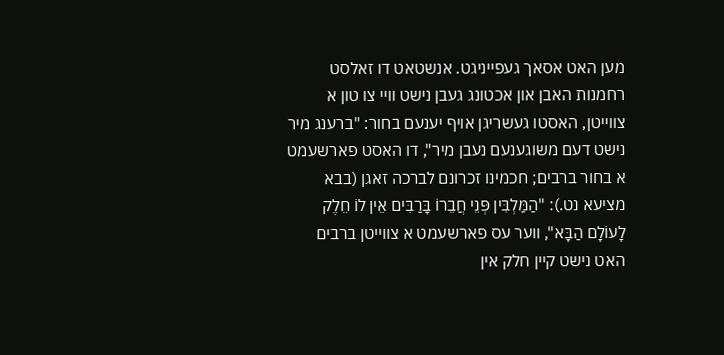מען האט אסאך געפייניגט. אנשטאט דו זאלסט רחמנות האבן און אכטונג געבן נישט וויי צו טון א צווייטן, האסטו געשריגן אויף יענעם בחור: "ברענג מיר נישט דעם משוגענעם נעבן מיר", דו האסט פארשעמט א בחור ברבים; חכמינו זכרונם לברכה זאגן (בבא מציעא נט.): "הַמַּלְבִּין פְּנֵי חֲבֵרוֹ בָּרַבִּים אֵין לוֹ חֵלֶק לָעוֹלָם הַבָּא", ווער עס פארשעמט א צווייטן ברבים האט נישט קיין חלק אין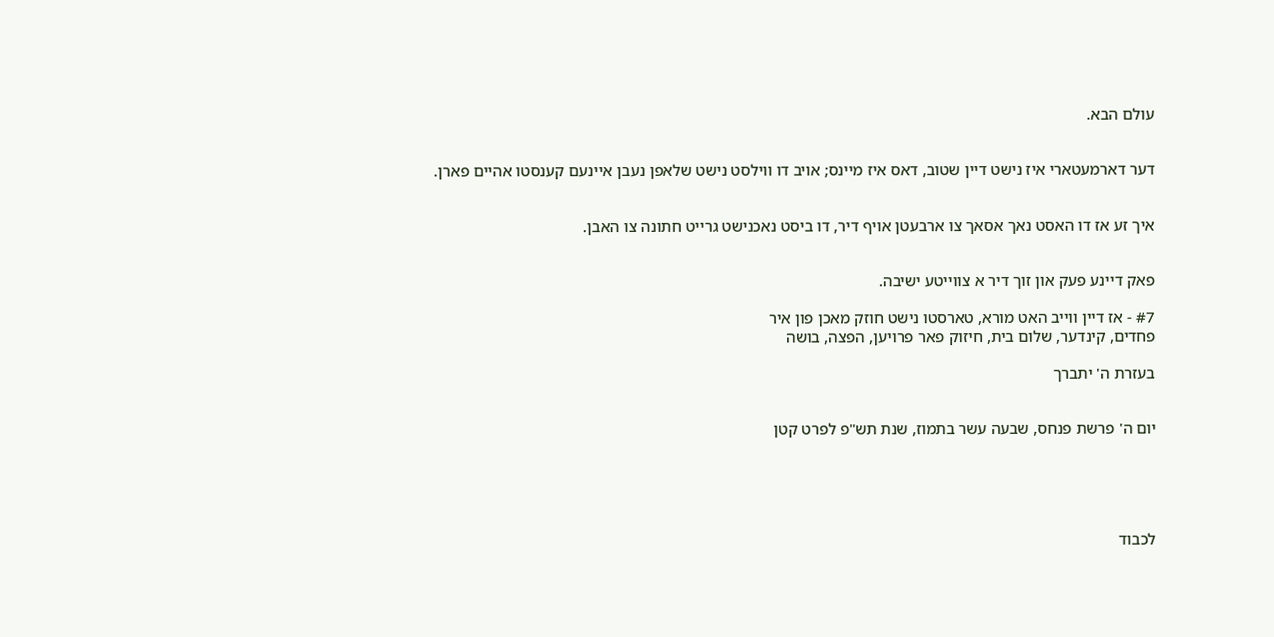עולם הבא.


דער דארמעטארי איז נישט דיין שטוב, דאס איז מיינס; אויב דו ווילסט נישט שלאפן נעבן איינעם קענסטו אהיים פארן.


איך זע אז דו האסט נאך אסאך צו ארבעטן אויף דיר, דו ביסט נאכנישט גרייט חתונה צו האבן.


פאק דיינע פעק און זוך דיר א צווייטע ישיבה.

#7 - אז דיין ווייב האט מורא, טארסטו נישט חוזק מאכן פון איר
פחדים, קינדער, שלום בית, חיזוק פאר פרויען, הפצה, בושה

בעזרת ה' יתברך


יום ה' פרשת פנחס, שבעה עשר בתמוז, שנת תש"פ לפרט קטן





לכבוד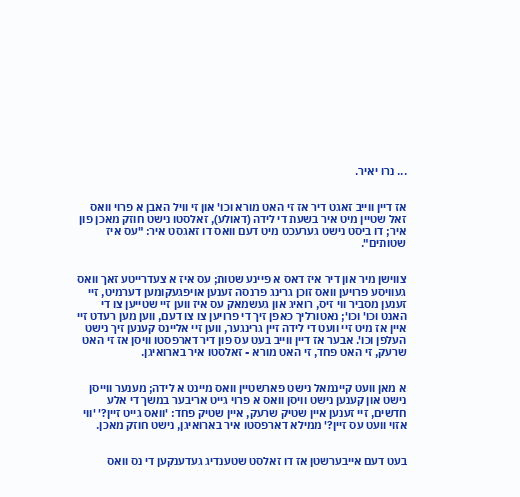... נרו יאיר.


אז דיין ווייב זאגט דיר אז זי האט מורא וכו' און זי וויל האבן א פרוי וואס זאל שטיין מיט איר בשעת די לידה (דאולע), זאלסטו נישט חוזק מאכן פון איר; דו ביסט נישט גערעכט מיט דעם וואס דו זאגסט איר: "עס איז שטותים".


צווישן מיר און דיר איז דאס א פיינע שטות; עס איז א צעדרייטע זאך וואס געוויסע פרויען וואס זוכן גרינג פרנסה זענען אויפגעקומען דערמיט, זיי זענען מסביר ווי זיס, רואיג און געשמאק עס איז ווען זיי שטייען צו די האנט וכו' וכו'; נאטורליך כאפן זיך די פרויען צו צו דעם, ווען מען רעדט זיי איין אז מיט זיי וועט די לידה זיין גרינגער, ווען זיי אליינס קענען זיך נישט העלפן וכו'. אבער אז דיין ווייב בעט עס פון דיר דארפסטו וויסן אז זי האט שרעק, זי האט פחד, זי האט מורא - זאלסטו איר בארואיגן.


א מאן וועט קיינמאל נישט פארשטיין וואס מיינט א לידה; מענער ווייסן נישט און קענען נישט וויסן וואס א פרוי גייט אריבער במשך די אלע חדשים, זיי זענען איין שטיק שרעק, איין שטיק פחד: 'וואס גייט זיין?' 'ווי אזוי וועט עס זיין?' ממילא דארפסטו איר בארואיגן, נישט חוזק מאכן.


בעט דעם אייבערשטן אז דו זאלסט שטענדיג געדענקען די נס וואס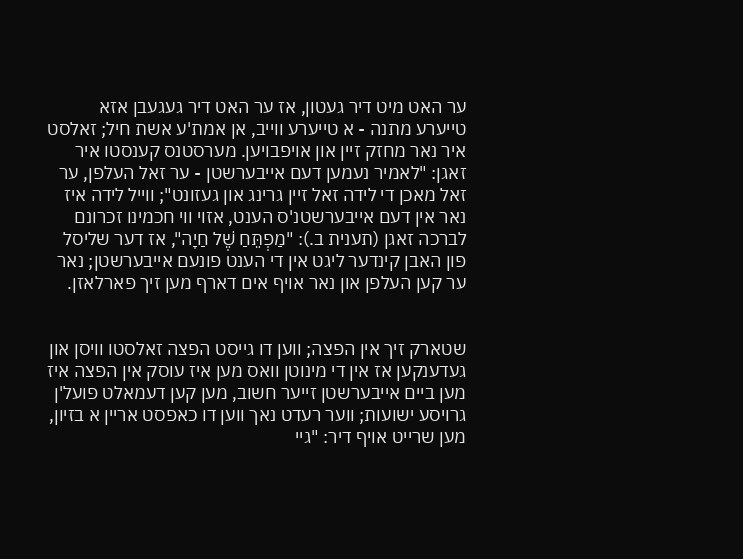ער האט מיט דיר געטון, אז ער האט דיר געגעבן אזא טייערע מתנה - א טייערע ווייב, אן אמת'ע אשת חיל; זאלסט איר נאר מחזק זיין און אויפבויען. מערסטנס קענסטו איר זאגן: "לאמיר נעמען דעם אייבערשטן - ער זאל העלפן, ער זאל מאכן די לידה זאל זיין גרינג און געזונט"; ווייל לידה איז נאר אין דעם אייבערשטנ'ס הענט, אזוי ווי חכמינו זכרונם לברכה זאגן (תענית ב.): "מַפְתֵּחַ שֶׁל חַיָה", אז דער שליסל פון האבן קינדער ליגט אין די הענט פונעם אייבערשטן; נאר ער קען העלפן און נאר אויף אים דארף מען זיך פארלאזן.


שטארק זיך אין הפצה; ווען דו גייסט הפצה זאלסטו וויסן און געדענקען אז אין די מינוטן וואס מען איז עוסק אין הפצה איז מען ביים אייבערשטן זייער חשוב, מען קען דעמאלט פועל'ן גרויסע ישועות; ווער רעדט נאך ווען דו כאפסט אריין א בזיון, מען שרייט אויף דיר: "גיי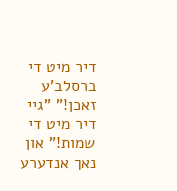דיר מיט די ברסלב'ע זאכן!" "גיי דיר מיט די שמות!" און נאך אנדערע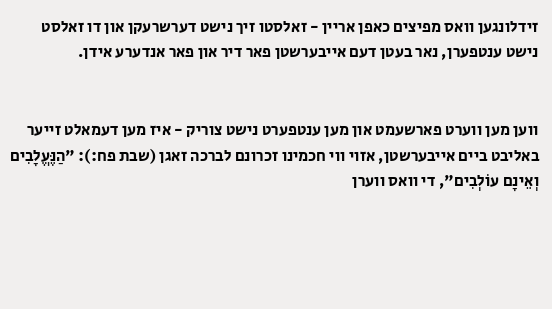זידלונגען וואס מפיצים כאפן אריין - זאלסטו זיך נישט דערשרעקן און דו זאלסט נישט ענטפערן, נאר בעטן דעם אייבערשטן פאר דיר און פאר אנדערע אידן.


ווען מען ווערט פארשעמט און מען ענטפערט נישט צוריק - איז מען דעמאלט זייער באליבט ביים אייבערשטן, אזוי ווי חכמינו זכרונם לברכה זאגן (שבת פח:): "הַנֶּעֱלָבִים וְאֵינָם עוֹלְבִים", די וואס ווערן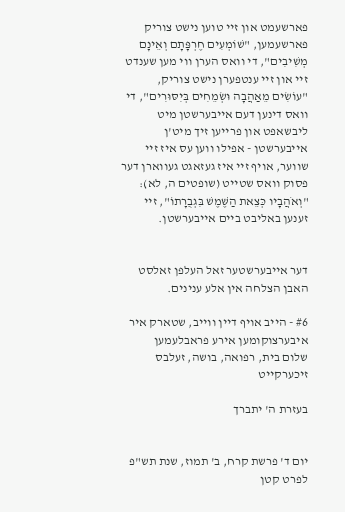פארשעמט און זיי טוען נישט צוריק פארשעמען, "שׁוֹמְעִים חֶרְפָּתָם וְאֵינָם מְשִׁיבִים", די וואס הערן ווי מען שענדט זיי און זיי ענטפערן נישט צוריק, "עוֹשִׂים מֵאַהֲבָה וּשְׂמֵחִים בְּיִסּוּרִים", די וואס דינען דעם אייבערשטן מיט ליבשאפט און פרייען זיך מיט'ן אייבערשטן - אפילו ווען עס איז זיי שווער, אויף זיי איז געזאגט געווארן דער פסוק וואס שטייט (שופטים ה, לא): "וְאֹהֲבָיו כְּצֵאת הַשֶּׁמֶשׁ בִּגְבֻרָתוֹ", זיי זענען באליבט ביים אייבערשטן.


דער אייבערשטער זאל העלפן זאלסט האבן הצלחה אין אלע ענינים.

#6 - הייב אויף דיין ווייב, שטארק איר איבערצוקומען אירע פראבלעמען
שלום בית, רפואה, בושה, זעלבס זיכערקייט

בעזרת ה' יתברך


יום ד' פרשת קרח, ב' תמוז, שנת תש"פ לפרט קטן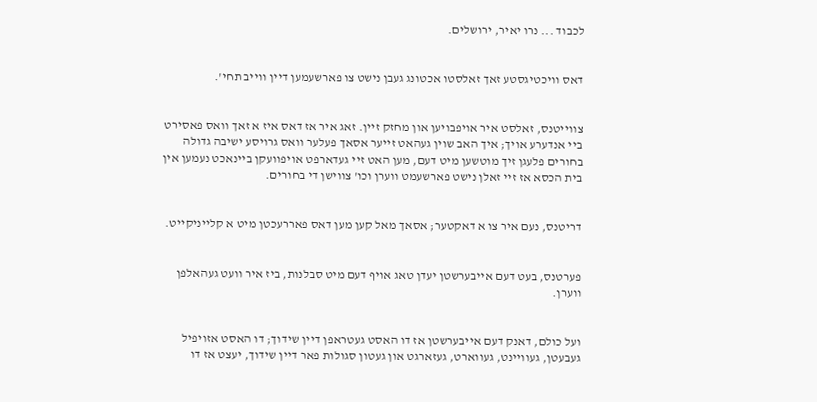לכבוד ... נרו יאיר, ירושלים.


דאס וויכטיגסטע זאך זאלסטו אכטונג געבן נישט צו פארשעמען דיין ווייב תחי'.


צווייטנס, זאלסט איר אויפבויען און מחזק זיין. זאג איר אז דאס איז א זאך וואס פאסירט ביי אנדערע אויך; איך האב שוין געהאט זייער אסאך פעלער וואס גרויסע ישיבה גדולה בחורים פלעגן זיך מוטשען מיט דעם, מען האט זיי געדארפט אויפוועקן ביינאכט נעמען אין בית הכסא אז זיי זאלן נישט פארשעמט ווערן וכו' צווישן די בחורים.


דריטנס, נעם איר צו א דאקטער; אסאך מאל קען מען דאס פאררעכטן מיט א קלייניקייט.


פערטנס, בעט דעם אייבערשטן יעדן טאג אויף דעם מיט סבלנות, ביז איר וועט געהאלפן ווערן.


ועל כולם, דאנק דעם אייבערשטן אז דו האסט געטראפן דיין שידוך; דו האסט אזויפיל געבעטן, געוויינט, געווארט, געזארגט און געטון סגולות פאר דיין שידוך, יעצט אז דו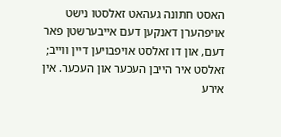האסט חתונה געהאט זאלסטו נישט אויפהערן דאנקען דעם אייבערשטן פאר דעם, און דו זאלסט אויפבויען דיין ווייב; זאלסט איר הייבן העכער און העכער. אין אירע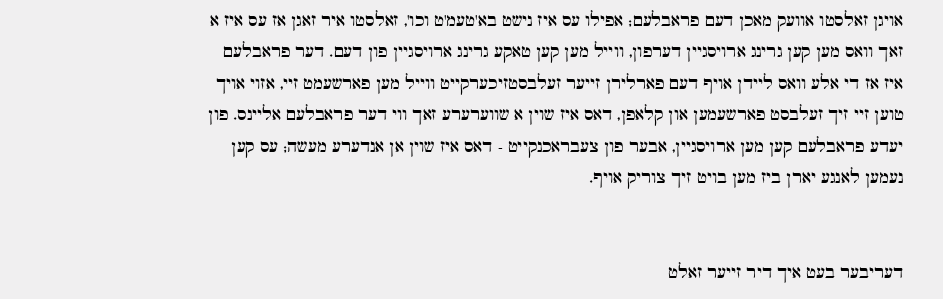אויגן זאלסטו אוועק מאכן דעם פראבלעם; אפילו עס איז נישט בא'טעמ'ט וכו', זאלסטו איר זאגן אז עס איז א זאך וואס מען קען גרינג ארויסגיין דערפון, ווייל מען קען טאקע גרינג ארויסגיין פון דעם. דער פראבלעם איז אז די אלע וואס ליידן אויף דעם פארלירן זייער זעלבסטזיכערקייט ווייל מען פארשעמט זיי, אזוי אויך טוען זיי זיך זעלבסט פארשעמען און קלאפן, דאס איז שוין א שווערערע זאך ווי דער פראבלעם אליינס. פון יעדע פראבלעם קען מען ארויסגיין, אבער פון צעבראכנקייט - דאס איז שוין אן אנדערע מעשה; עס קען נעמען לאנגע יארן ביז מען בויט זיך צוריק אויף.


דעריבער בעט איך דיר זייער זאלט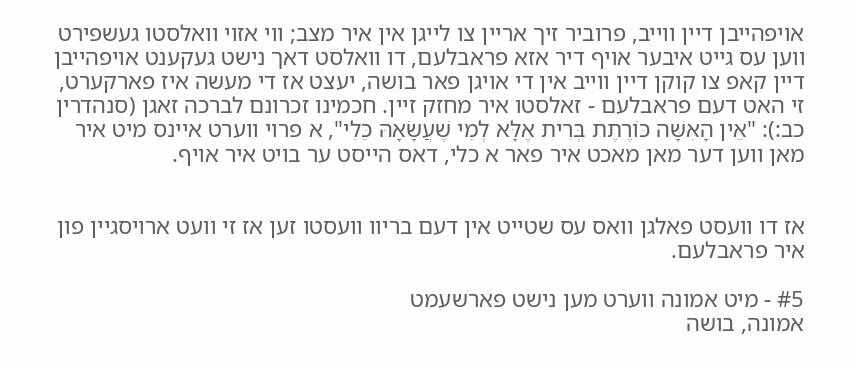אויפהייבן דיין ווייב, פרוביר זיך אריין צו לייגן אין איר מצב; ווי אזוי וואלסטו געשפירט ווען עס גייט איבער אויף דיר אזא פראבלעם, דו וואלסט דאך נישט געקענט אויפהייבן דיין קאפ צו קוקן דיין ווייב אין די אויגן פאר בושה, יעצט אז די מעשה איז פארקערט, זי האט דעם פראבלעם - זאלסטו איר מחזק זיין. חכמינו זכרונם לברכה זאגן (סנהדרין כב:): "אֵין הָאִשָּׁה כּוֹרֶתֶת בְּרִית אֶלָּא לְמִי שֶׁעֲשָׂאָהּ כֵּלִי", א פרוי ווערט איינס מיט איר מאן ווען דער מאן מאכט איר פאר א כלי, דאס הייסט ער בויט איר אויף.


אז דו וועסט פאלגן וואס עס שטייט אין דעם בריוו וועסטו זען אז זי וועט ארויסגיין פון איר פראבלעם.

#5 - מיט אמונה ווערט מען נישט פארשעמט
אמונה, בושה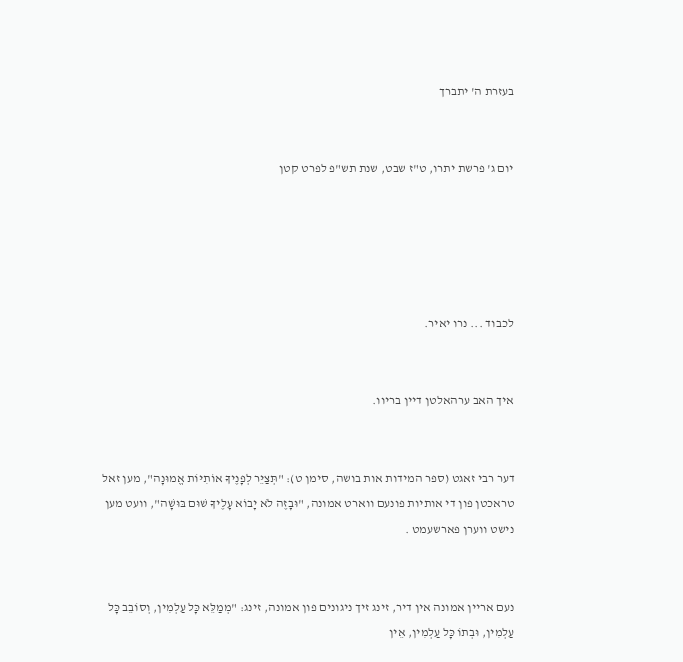בעזרת ה' יתברך


יום ג' פרשת יתרו, ט"ז שבט, שנת תש"פ לפרט קטן





לכבוד ... נרו יאיר.


איך האב ערהאלטן דיין בריוו.


דער רבי זאגט (ספר המידות אות בושה, סימן ט): "תְּצַיֵּר לְפָנֶיךָ אוֹתִיּוֹת אֱמוּנָה", מען זאל טראכטן פון די אותיות פונעם ווארט אמונה, "וּבָזֶה לֹא יָבוֹא עָלֶיךָ שׁוּם בּוּשָׁה", וועט מען נישט ווערן פארשעמט .


נעם אריין אמונה אין דיר, זינג זיך ניגונים פון אמונה, זינג: "מְמַלֵּא כָּל עַלְמִין, וְסוֹבֵב כָּל עַלְמִין, וּבְתוֹ כָּל עַלְמִין, אֵין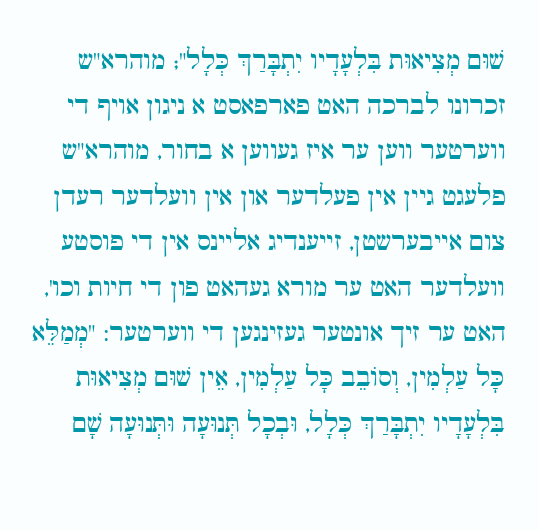שׁוּם מְצִיאוּת בִּלְעָדָיו יִתְבָּרַךְ כְּלָל"; מוהרא"ש זכרונו לברכה האט פארפאסט א ניגון אויף די ווערטער ווען ער איז געווען א בחור, מוהרא"ש פלעגט גיין אין פעלדער און אין וועלדער רעדן צום אייבערשטן, זייענדיג אליינס אין די פוסטע וועלדער האט ער מורא געהאט פון די חיות וכו', האט ער זיך אונטער געזינגען די ווערטער: "מְמַלֵּא כָּל עַלְמִין, וְסוֹבֵב כָּל עַלְמִין, אֵין שׁוּם מְצִיאוּת בִּלְעָדָיו יִתְבָּרַךְ כְּלָל, וּבְכָל תְּנוּעָה וּתְּנוּעָה שָׁם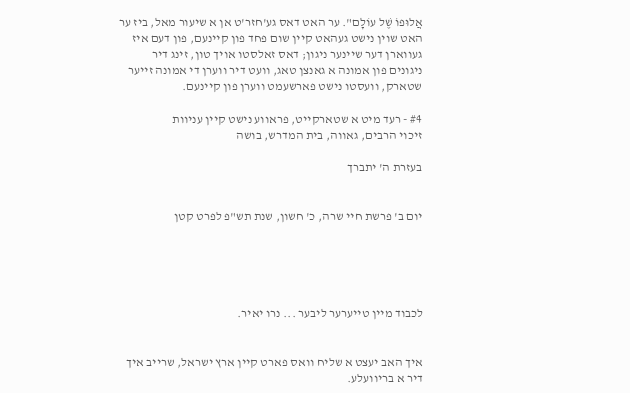אֲלוּפוֹ שֶׁל עוֹלָם". ער האט דאס גע'חזר'ט אן א שיעור מאל, ביז ער האט שוין נישט געהאט קיין שום פחד פון קיינעם, פון דעם איז געווארן דער שיינער ניגון; דאס זאלסטו אויך טון, זינג דיר ניגונים פון אמונה א גאנצן טאג, וועט דיר ווערן די אמונה זייער שטארק, וועסטו נישט פארשעמט ווערן פון קיינעם.

#4 - רעד מיט א שטארקייט, פראווע נישט קיין עניוות
זיכוי הרבים, גאווה, בית המדרש, בושה

בעזרת ה' יתברך


יום ב' פרשת חיי שרה, כ' חשון, שנת תש"פ לפרט קטן





לכבוד מיין טייערער ליבער ... נרו יאיר.


איך האב יעצט א שליח וואס פארט קיין ארץ ישראל, שרייב איך דיר א בריוועלע.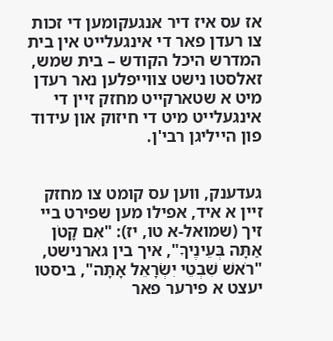אז עס איז דיר אנגעקומען די זכות צו רעדן פאר די אינגעלייט אין בית המדרש היכל הקודש – בית שמש, זאלסטו נישט צווייפלען נאר רעדן מיט א שטארקייט מחזק זיין די אינגעלייט מיט די חיזוק און עידוד פון הייליגן רבי'ן.


געדענק, ווען עס קומט צו מחזק זיין א איד, אפילו מען שפירט ביי זיך (שמואל-א טו, יז): "אִם קָטֹן אַתָּה בְּעֵינֶיךָ", איך בין גארנישט, "רֹאשׁ שִׁבְטֵי יִשְׂרָאֵל אָתָּה", ביסטו יעצט א פירער פאר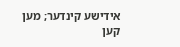אידישע קינדער; מען קען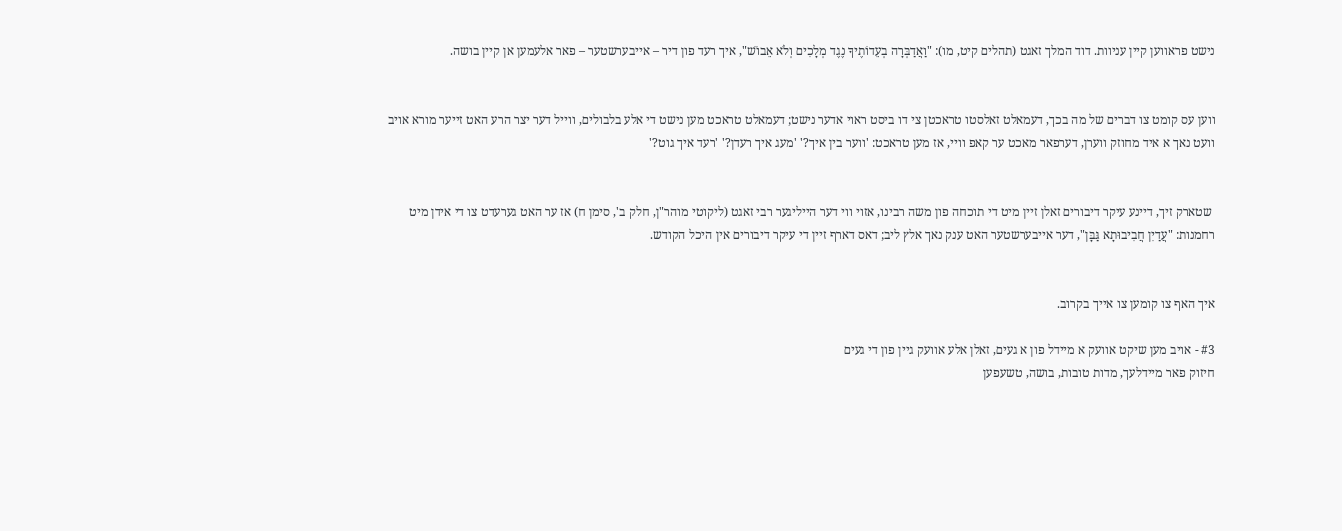נישט פראווען קיין עניוות. דוד המלך זאגט (תהלים קיט, מו): "וַאֲדַבְּרָה בְעֵדוֹתֶיךָ נֶגֶד מְלָכִים וְלֹא אֵבוֹשׁ", איך רעד פון דיר – אייבערשטער – פאר אלעמען אן קיין בושה.


ווען עס קומט צו דברים של מה בכך, דעמאלט זאלסטו טראכטן צי דו ביסט ראוי אדער נישט; דעמאלט טראכט מען נישט די אלע בלבולים, ווייל דער יצר הרע האט זייער מורא אויב וועט נאך א איד מחוזק ווערן, דערפאר מאכט ער קאפ וויי, אז מען טראכט: 'ווער בין איך?' 'מעג איך רעדן?' 'רעד איך גוט?'


 שטארק זיך, דיינע עיקר דיבורים זאלן זיין מיט די תוכחה פון משה רבינו, אזוי ווי דער הייליגער רבי זאגט (ליקוטי מוהר"ן, חלק ב', סימן ח) אז ער האט גערעדט צו די אידן מיט רחמנות: "עֲדַיִן חֲבִיבוּתָא גַּבָּן", דער אייבערשטער האט ענק נאך אלץ ליב; דאס דארף זיין די עיקר דיבורים אין היכל הקודש.


איך האף צו קומען צו אייך בקרוב.

#3 - אויב מען שיקט אוועק א מיידל פון א געים, זאלן אלע אוועק גיין פון די געים
חיזוק פאר מיידלעך, מדות טובות, בושה, טשעפען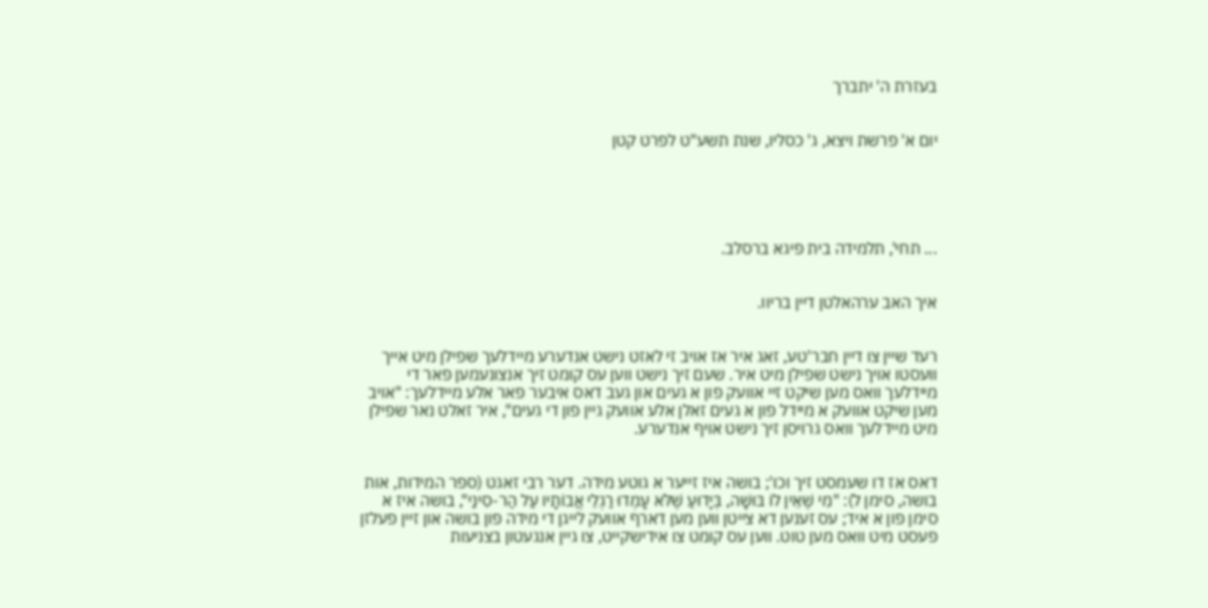בעזרת ה' יתברך


יום א' פרשת ויצא, ג' כסליו, שנת תשע"ט לפרט קטן





... תחי', תלמידה בית פיגא ברסלב.


איך האב ערהאלטן דיין בריוו.


רעד שיין צו דיין חבר'טע, זאג איר אז אויב זי לאזט נישט אנדערע מיידלעך שפילן מיט אייך וועסטו אויך נישט שפילן מיט איר. שעם זיך נישט ווען עס קומט זיך אנצונעמען פאר די מיידלעך וואס מען שיקט זיי אוועק פון א געים און געב דאס איבער פאר אלע מיידלעך: "אויב מען שיקט אוועק א מיידל פון א געים זאלן אלע אוועק גיין פון די געים", איר זאלט נאר שפילן מיט מיידלעך וואס גרויסן זיך נישט אויף אנדערע.


דאס אז דו שעמסט זיך וכו'; בושה איז זייער א גוטע מידה. דער רבי זאגט (ספר המידות, אות בושה, סימן ל): "מִי שֶׁאֵין לוֹ בּוּשָׁה, בְּיָדוּעַ שֶׁלֹּא עָמְדוּ רַגְלֵי אֲבוֹתָיו עַל הַר-סִינַי", בושה איז א סימן פון א איד; עס זענען דא צייטן ווען מען דארף אוועק לייגן די מידה פון בושה און זיין פעלזן פעסט מיט וואס מען טוט. ווען עס קומט צו אידישקייט, צו גיין אנגעטון בצניעות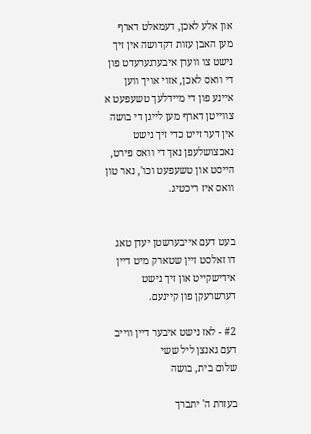און אלע לאכן, דעמאלט דארף מען האבן עזות דקדושה אין זיך נישט צו ווערן איבערגערעדט פון די וואס לאכן, אזוי אויך ווען איינע פון די מיידלעך טשעפעט א צווייטן דארף מען לייגן די בושה אין דער זייט כדי זיך נישט נאכצושלעפן נאך די וואס פירט, הייסט און טשעפעט וכו', נאר טון וואס איז ריכטיג.


בעט דעם אייבערשטן יעדן טאג דו זאלסט זיין שטארק מיט דיין אידישקייט און זיך נישט דערשרעקן פון קיינעם.

#2 - לאז נישט איבער דיין ווייב דעם גאנצן ליל ששי
שלום בית, בושה

בעזרת ה' יתברך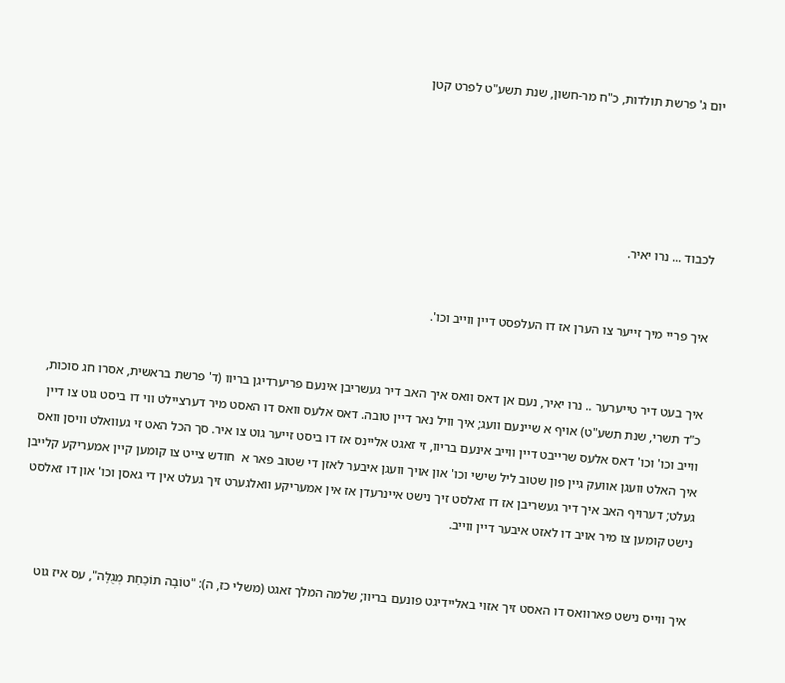יום ג' פרשת תולדות, כ"ח מר-חשון, שנת תשע"ט לפרט קטן





לכבוד ... נרו יאיר.


איך פריי מיך זייער צו הערן אז דו העלפסט דיין ווייב וכו'.


איך בעט דיר טייערער .. נרו יאיר, נעם אן דאס וואס איך האב דיר געשריבן אינעם פריערדיגן בריוו (ד' פרשת בראשית, אסרו חג סוכות, כ"ד תשרי, שנת תשע"ט) אויף א שיינעם וועג; איך וויל נאר דיין טובה. דאס אלעס וואס דו האסט מיר דערציילט ווי דו ביסט גוט צו דיין ווייב וכו' וכו' דאס אלעס שרייבט דיין ווייב אינעם בריוו, זי זאגט אליינס אז דו ביסט זייער גוט צו איר. סך הכל האט זי געוואלט וויסן וואס איך האלט וועגן אוועק גיין פון שטוב ליל שישי וכו' און אויך וועגן איבער לאזן די שטוב פאר א  חודש צייט צו קומען קיין אמעריקע קלייבן געלט; דערויף האב איך דיר געשריבן אז דו זאלסט זיך נישט איינרעדן אז אין אמעריקע וואלגערט זיך געלט אין די גאסן וכו' און דו זאלסט נישט קומען צו מיר אויב דו לאזט איבער דיין ווייב.


איך ווייס נישט פארוואס דו האסט זיך אזוי באליידיגט פונעם בריוו; שלמה המלך זאגט (משלי כז, ה): "טוֹבָה תּוֹכַחַת מְגֻלָּה", עס איז גוט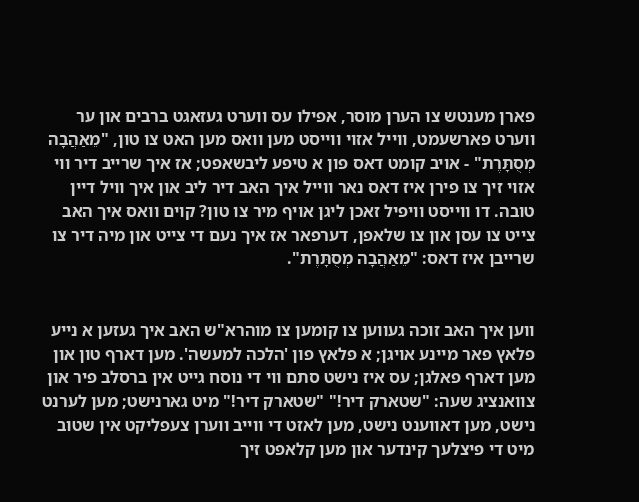פארן מענטש צו הערן מוסר, אפילו עס ווערט געזאגט ברבים און ער ווערט פארשעמט, ווייל אזוי ווייסט מען וואס מען האט צו טון, "מֵאַהֲבָה מְסֻתָּרֶת" - אויב קומט דאס פון א טיפע ליבשאפט; אז איך שרייב דיר ווי אזוי זיך צו פירן איז דאס נאר ווייל איך האב דיר ליב און איך וויל דיין טובה. דו ווייסט וויפיל זאכן ליגן אויף מיר צו טון? קוים וואס איך האב צייט צו עסן און צו שלאפן, דערפאר אז איך נעם די צייט און מיה דיר צו שרייבן איז דאס: "מֵאַהֲבָה מְסֻתָּרֶת".


ווען איך האב זוכה געווען צו קומען צו מוהרא"ש האב איך געזען א נייע פלאץ פאר מיינע אויגן; א פלאץ פון 'הלכה למעשה'. מען דארף טון און מען דארף פאלגן; עס איז נישט סתם ווי די נוסח גייט אין ברסלב פיר און צוואנציג שעה: "שטארק דיר!" "שטארק דיר!" מיט גארנישט; מען לערנט נישט, מען דאווענט נישט, מען לאזט די ווייב ווערן צעפליקט אין שטוב מיט די פיצלעך קינדער און מען קלאפט זיך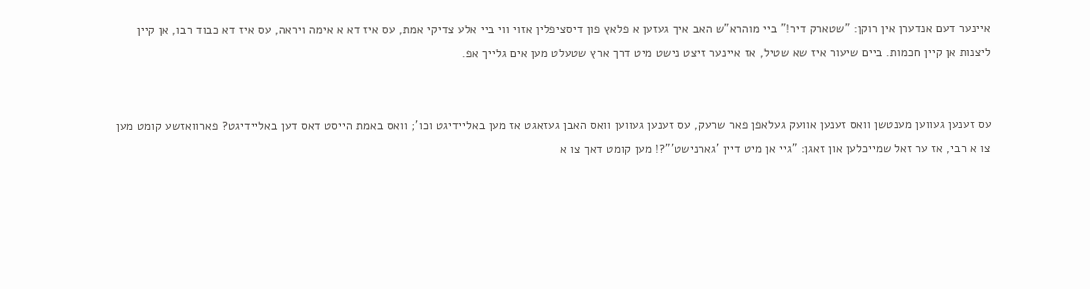איינער דעם אנדערן אין רוקן: "שטארק דיר!" ביי מוהרא"ש האב איך געזען א פלאץ פון דיסציפלין אזוי ווי ביי אלע צדיקי אמת, עס איז דא א אימה ויראה, עס איז דא כבוד רבו, אן קיין ליצנות אן קיין חכמות. ביים שיעור איז שא שטיל, אז איינער זיצט נישט מיט דרך ארץ שטעלט מען אים גלייך אפ.


עס זענען געווען מענטשן וואס זענען אוועק געלאפן פאר שרעק, עס זענען געווען וואס האבן געזאגט אז מען באליידיגט וכו'; וואס באמת הייסט דאס דען באליידיגט? פארוואזשע קומט מען צו א רבי, אז ער זאל שמייכלען און זאגן: "גיי אן מיט דיין 'גארנישט'"?! מען קומט דאך צו א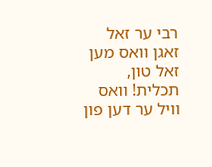רבי ער זאל זאגן וואס מען זאל טון, תכלית! וואס וויל ער דען פון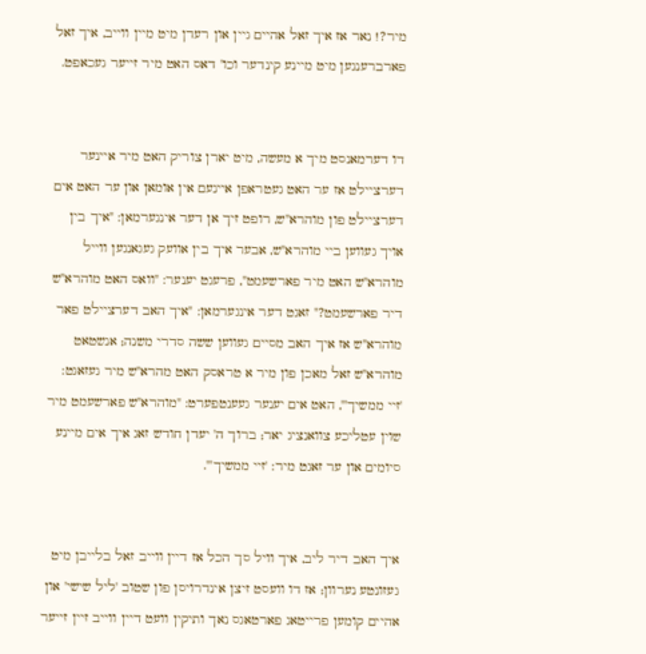מיר?! נאר אז איך זאל אהיים גיין און רעדן מיט מיין ווייב, איך זאל פארברענגען מיט מיינע קינדער וכו' דאס האט מיר זייער געכאפט.


דו דערמאנסט מיך א מעשה, מיט יארן צוריק האט מיר איינער דערציילט אז ער האט געטראפן איינעם אין אומאן און ער האט אים דערציילט פון מוהרא"ש, רופט זיך אן דער אינגערמאן: "איך בין אויך געווען ביי מוהרא"ש, אבער איך בין אוועק געגאנגען ווייל מוהרא"ש האט מיר פארשעמט", פרעגט יענער: "וואס האט מוהרא"ש דיר פארשעמט?" זאגט דער אינגערמאן: "איך האב דערציילט פאר מוהרא"ש אז איך האב מסיים געווען ששה סדרי משנה; אנשטאט מוהרא"ש זאל מאכן פון מיר א טראסק האט מהרא"ש מיר געזאגט: 'זיי ממשיך'", האט אים יענער געענטפערט: "מוהרא"ש פארשעמט מיר שוין עטליכע צוואנציג יאר; ברוך ה' יעדן חודש זאג איך אים מיינע סיומים און ער זאגט מיר: 'זיי ממשיך'".


איך האב דיר ליב, איך וויל סך הכל אז דיין ווייב זאל בלייבן מיט געזונטע נערוון; אז דו וועסט זיצן אינדרויסן פון שטוב 'ליל שישי' און אהיים קומען פרייטאג פארטאגס נאך ותיקין וועט דיין ווייב זיין זייער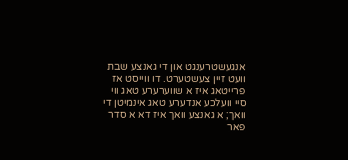אנגעשטרענגט און די גאנצע שבת וועט זיין צעשטערט. דו ווייסט אז פרייטאג איז א שווערערע טאג ווי סיי וועלכע אנדערע טאג אינמיטן די וואך; א גאנצע וואך איז דא א סדר פאר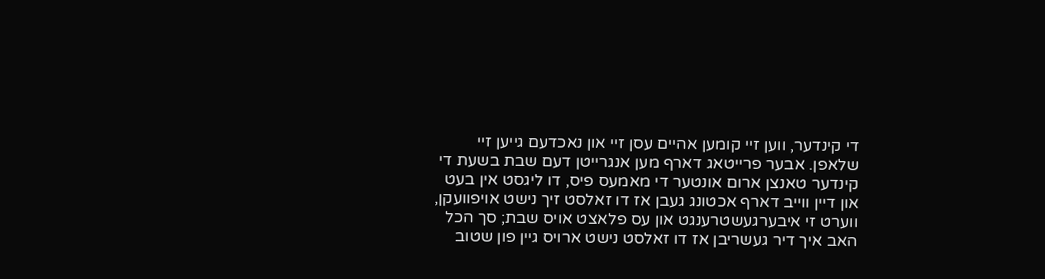די קינדער, ווען זיי קומען אהיים עסן זיי און נאכדעם גייען זיי שלאפן. אבער פרייטאג דארף מען אנגרייטן דעם שבת בשעת די קינדער טאנצן ארום אונטער די מאמעס פיס, דו ליגסט אין בעט און דיין ווייב דארף אכטונג געבן אז דו זאלסט זיך נישט אויפוועקן, ווערט זי איבערגעשטרענגט און עס פלאצט אויס שבת; סך הכל האב איך דיר געשריבן אז דו זאלסט נישט ארויס גיין פון שטוב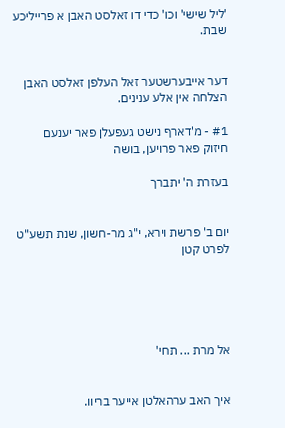'ליל שישי' וכו' כדי דו זאלסט האבן א פרייליכע שבת.


דער אייבערשטער זאל העלפן זאלסט האבן הצלחה אין אלע ענינים.

#1 - מ'דארף נישט געפעלן פאר יענעם
חיזוק פאר פרויען, בושה

בעזרת ה' יתברך


יום ב' פרשת וירא, י"ג מר-חשון, שנת תשע"ט לפרט קטן





אל מרת ... תחי'


איך האב ערהאלטן אייער בריוו.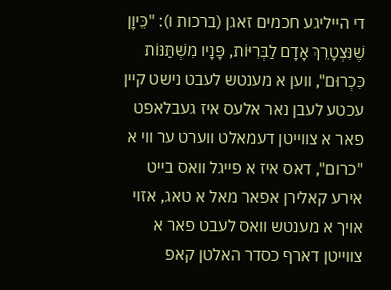די הייליגע חכמים זאגן (ברכות ו): "כֵּיוָן שֶׁנִּצְטָרֵךְ אָדָם לַבְּרִיּוֹת, פָּנָיו מִשְׁתַּנּוֹת כִּכְרוּם", ווען א מענטש לעבט נישט קיין עכטע לעבן נאר אלעס איז געבלאפט פאר א צווייטן דעמאלט ווערט ער ווי א "כרום", דאס איז א פייגל וואס בייט אירע קאלירן אפאר מאל א טאג, אזוי אויך א מענטש וואס לעבט פאר א צווייטן דארף כסדר האלטן קאפ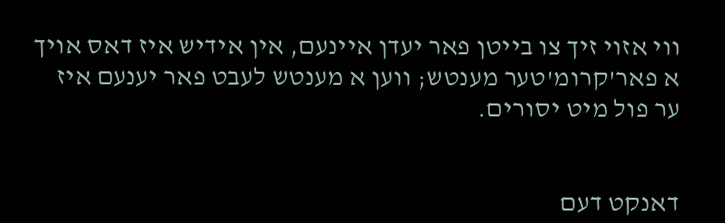ווי אזוי זיך צו בייטן פאר יעדן איינעם, אין אידיש איז דאס אויך א פאר'קרומ'טער מענטש; ווען א מענטש לעבט פאר יענעם איז ער פול מיט יסורים.


דאנקט דעם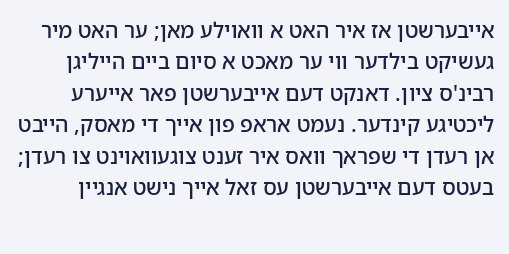אייבערשטן אז איר האט א וואוילע מאן; ער האט מיר געשיקט בילדער ווי ער מאכט א סיום ביים הייליגן רבינ'ס ציון. דאנקט דעם אייבערשטן פאר אייערע ליכטיגע קינדער. נעמט אראפ פון אייך די מאסק, הייבט אן רעדן די שפראך וואס איר זענט צוגעוואוינט צו רעדן; בעטס דעם אייבערשטן עס זאל אייך נישט אנגיין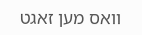וואס מען זאגט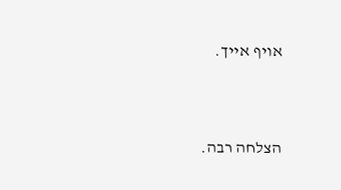אויף אייך.


הצלחה רבה.